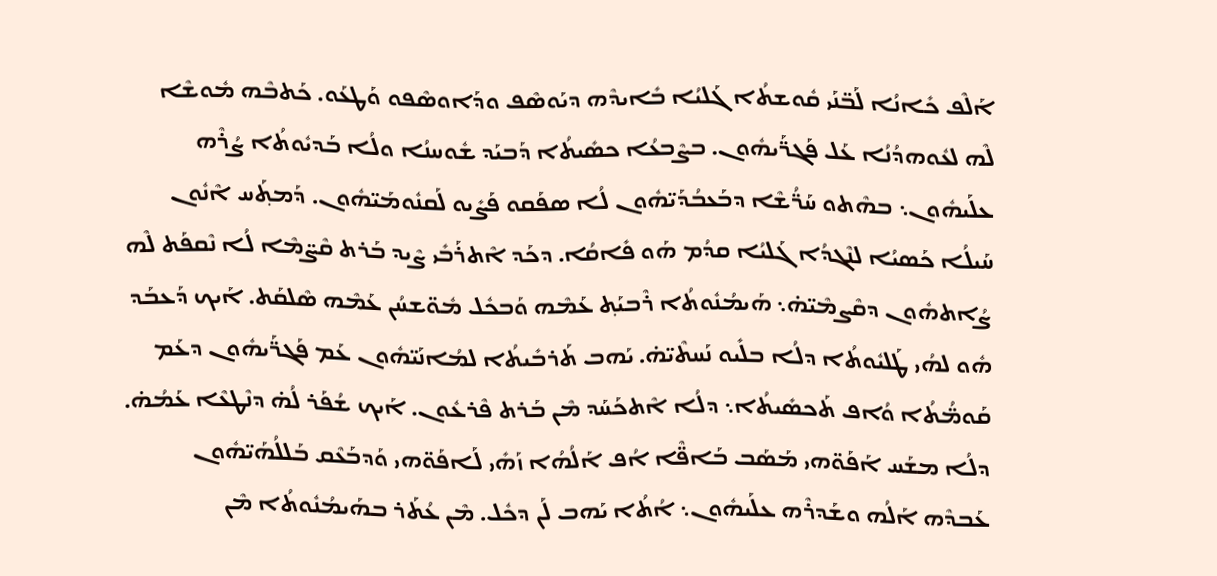ܐܰܠܶܦ ܟܺܐܢܳܐ ܠܰܒ̈ܢܰܝ ܩܽܘܫܬܳܐ ܓܰܠܝܳܐ ܒܺܐܝܕܶܗ ܕܝܰܘܣܶܦ ܘܕܰܐܘܣܶܦܘ ܘܰܛܥܰܘ. ܟܰܬܒܶܗ ܡܽܘܫܶܐ ܠܶܗ ܠܥܽܘܗܕܳܢܳܐ ܥܰܠ ܦܰܓܪ̈ܰܝܗܽܘܢ. ܒܨܶܒܥܳܐ ܟܣܺܝܬܳܐ ܕܰܒܝܰܕ ܫܽܘܚܢܳܐ ܘܠܳܐ ܒܰܕܝܽܘܬܳܐ ܨܳܪܶܗ ܥܠܰܝܗܽܘܢ܆ ܒܗܶܬܘ ܚܰܪ̈ܳܫܶܐ ܕܒܰܥܒܳܕܰܝ̈ܗܽܘܢ ܠܳܐ ܣܦܰܩܘ ܦܰܨܺܝܘ ܠܰܩܢܽܘܡܰܝ̈ܗܽܘܢ. ܕܰܡܬ݂ܰܚ ܐܶܢܽܘܢ ܚܰܝܠܳܐ ܟܰܣܝܳܐ ܠܢܶܓܕܳܐ ܓܰܠܝܳܐ ܩܕܳܡ ܗܰܘ ܦܺܐܩܳܐ. ܕܟܰܕ ܐܶܬܪܰܒܺܝ ܨܶܝܕ ܒܰܪܬ ܩܶܨ̈ܡܶܐ ܠܳܐ ܢܶܩܦܰܬ ܠܶܗ ܨܳܐܬܗܽܘܢ ܕܩܶܨܡܶܝ̈ܗ̇܆ ܗܰܝܡܳܢܽܘܬܳܐ ܪܶܒܝܰܬ݂ ܥܰܡܶܗ ܘܰܒܟܽܠ ܡܽܘ̈ܫܚܳܢ ܥܰܡܶܗ ܣܶܠܩܰܬ. ܐܰܝܟ ܕܰܥܒܰܕ ܗܽܘ ܠܗܳܝ ܛܰܠܝܽܘܬܳܐ ܕܠܳܐ ܒܠܺܝܘ ܢܰܚܬܶܝ̈ܗ̇. ܝܰܗܒ ܬܰܪܒܺܝܬܳܐ ܠܡܳܐܢܰܝ̈ܗܽܘܢ ܥܰܡ ܦܰܓܪ̈ܰܝܗܽܘܢ ܕܥܰܡ ܩܰܘܡ̈ܳܬܳܐ ܘܳܐܦ ܬܰܟܣܺܝܬܳܐ܆ ܕܠܳܐ ܐܶܬܟܰܚܰܕ ܡܶܢ ܒܰܪܬ ܦܶܪܥܽܘܢ. ܐܰܝܟ ܫܳܦܰܪ ܠܳܗ̇ ܕܢܶܛܥܶܐ ܥܰܡܳܗ̇. ܕܠܳܐ ܡܫܰܚ ܐܰܦܰܘ̈ܗܝ ܡܰܣܰܒ ܒܰܐܦ̈ܶܐ ܐܳܦ ܐܰܠܳܗܳܐ ܙܰܗܺܝ ܠܰܐܦܰܘ̈ܗܝ ܘܰܕܒܰܥܶܩ ܒܰܠܠܳܗܰܝ̈ܗܽܘܢ ܥܰܒܕܶܗ ܐܰܠܳܗ ܘܫܰܕܪܶܗ ܥܠܰܝܗܽܘܢ܆ ܐܳܬܳܐ ܝܰܗܒ ܠܰܢ ܕܟܽܠ. ܡܶܢ ܥܳܬܰܪ ܒܗܰܝܡܳܢܽܘܬܳܐ ܡܶܢ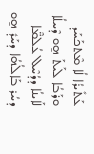ܥܰܬܺܝܪܳܐ ܠܳܐ ܡܶܬܟܰܚܰܕ ܘܪܰܒܳܐ ܠܰܝܬܰ ܗ̱ܘ ܕܶܚܠܳܐ ܠܰܐܝܢܳܐ ܕܕܳܚܶܠ ܥܳܠܡ̈ܶܐ ܕܚܳܪ ܒܰܐܠܳܗܳܐ ܕܚܰܕܽ ܗ̱ܘ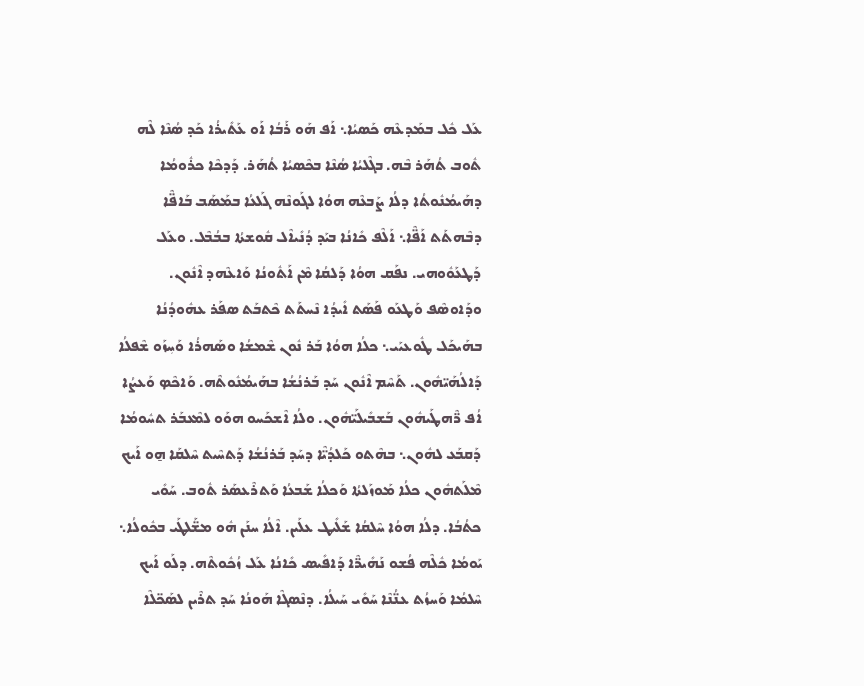ܥܰܠ ܟܽܠ ܒܡܰܕܥܶܗ ܟܰܣܝܳܐ܆ ܐܰܦ ܗܰܘ ܪܰܒܳܐ ܐܰܘ ܥܰܬܺܝܪܳܐ ܟܰܕ ܣܳܢܶܐ ܠܶܗ ܬܽܘܒ ܬܳܗܰܪ ܒܶܗ. ܒܓܶܠܝܳܐ ܣܳܢܶܐ ܒܟܶܣܝܳܐ ܬܳܗܰܪ. ܕܰܕܟܶܐ ܟܪܽܘܡܳܐ ܕܗܰܝܡܳܢܽܘܬܳܐ ܕܠܳܐ ܨܰܒܥܶܗ ܗܘܳܐ ܠܓܰܘܢܶܗ ܓܰܠܥܳܐ ܒܡܰܣܰܒ ܒܰܐܦ̈ܶܐ ܕܒܶܗܬܰܬ ܐܰܦ̈ܶܐ܆ ܐܰܠܶܦ ܟܺܐܢܳܐ ܒܝܰܕ ܕܳܢܺܝܐܶܠ ܩܽܘܫܬܳܐ ܒܒܳܒܶܠ. ܘܥܰܠ ܕܰܛܥܰܘܽܘܗܝ. ܢܦܰܩ ܗܘܳܐ ܕܰܠܩܳܐ ܡܶܢ ܐܰܬܽܘܢܳܐ ܘܰܐܥܶܗܕ ܐܶܢܽܘܢ. ܘܕܰܐܘܣܶܦ ܘܰܛܥܰܘ ܦܰܣܰܬ ܐܺܝܕܳܐ ܢܶܚܬܰܬ ܟܶܬܒܰܬ ܣܦܰܪ ܥܗܽܘܕܳܢܳܐ ܒܗܰܝܟܰܠ ܛܽܘܥܝܰܝ܆ ܟܠܳܐ ܗܘܳܐ ܒܰܪ ܢܽܘܢ ܫܶܡܫܳܐ ܘܣܰܗܪܳܐ ܘܰܚܼܙܰܘ ܫܶܦܠܳܐ ܕܰܐܠܳܗܰܝ̈ܗܽܘܢ. ܬܰܚܶܡ ܐܶܢܽܘܢ ܚܰܕ ܒܰܪܢܳܫܳܐ ܒܗܰܝܡܳܢܽܘܬܶܗ. ܘܰܐܟܶܤ ܘܰܥܨܳܐ ܐܳܦ ܪ̈ܶܗܛܰܝܗܽܘܢ ܒܰܫܒܺܝܠܰܝ̈ܗܽܘܢ. ܘܠܳܐ ܐܶܫܟܰܚܘ ܗܘܰܘ ܠܡܶܥܒܰܪ ܬܚܽܘܡܳܐ ܕܰܩܒܰܥ ܠܗܽܘܢ܆ ܒܗܶܬܘ ܟܰܠܕܳܝ̈ܶܐ ܕܚܰܕ ܒܰܪܢܳܫܳܐ ܕܰܬܚܶܝܬ ܚܶܠܩܰܐ ܗ̱ܘ ܐܰܝܟ ܡܶܠܰܬܗܽܘܢ ܟܠܳܐ ܡܰܘܙܰܠܬܳܐ ܘܰܟܠܳܐ ܫܰܒܥܳܐ ܘܰܬܪܶܥܣܰܪ ܬܽܘܒ. ܚܰܘܺܝ ܟܬܳܒܳܐ. ܕܠܳܐ ܗܘܳܐ ܚܶܠܩܳܐ ܫܰܠܺܝܛ ܥܠܰܝܢ. ܐܶܠܳܐ ܚܢܰܢ ܗܽܘ ܡܫ̈ܰܠܛܰܝ ܒܟܽܘܠܳܐ܆ ܝܰܘܡܳܐ ܟܽܠܶܗ ܦܳܫܘ ܢܰܗܺܝܪ̈ܶܐ ܕܰܐܦܺܝܣ ܟܺܐܢܳܐ ܥܰܠ ܙܳܟܽܘܬܶܗ. ܕܠܰܘ ܐܰܝܟ ܚܶܠܡܳܐ ܘܰܚܙܳܬ ܥܢ̈ܳܢܶܐ ܚܰܘܺܝ ܚܰܝܠܳܐ. ܕܢܶܣܓܶܐ ܗܰܘܢܳܐ ܚܰܕ ܬܪܶܝܢ ܠܣܰܟ̈ܠܶܐ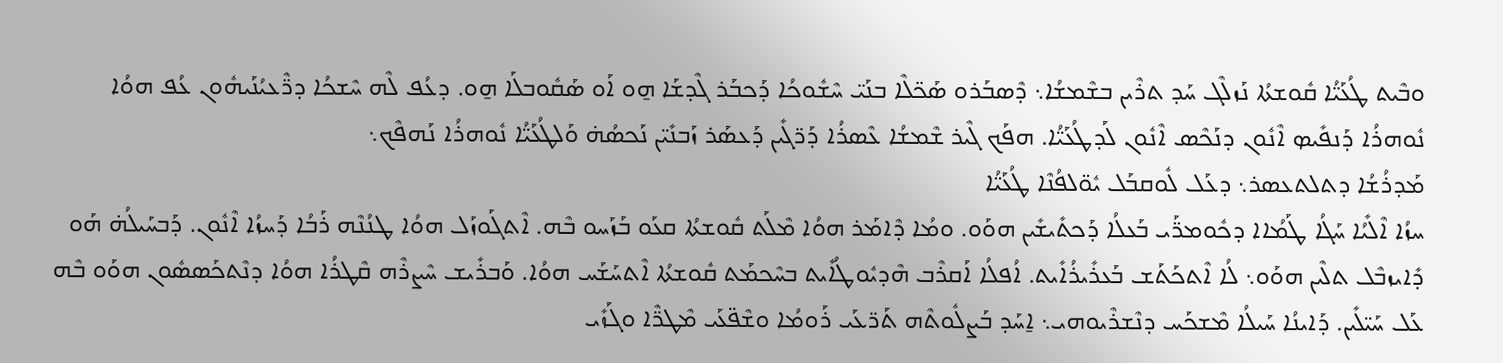ܘܒܶܝܬ ܛܳܥܰܝ̈ܳܐ ܩܽܘܫܬܳܐ ܢܰܙܠܶܓ ܚܰܕ ܬܪܶܝܢ ܒܫܶܡܫܳܐ܆ ܕܶܣܒܰܪܘ ܣܰܟ̈ܠܶܐ ܒܢܰܝ̈ ܚܶܫܽܘܟܳܐ ܕܰܟܒܰܪ ܓܶܕܫܰܐ ܗ̱ܘ ܐܰܘ ܣܰܩܽܘܒܠܰܐ ܗ̱ܘ. ܕܥܳܦ ܠܶܗ ܚܶܫܟܳܐ ܕܪ̈ܶܥܝܳܢܰܝܗܽܘܢ ܥܳܦ ܗܘܳܐ ܢܽܘܗܪܳܐ ܕܰܢܦܺܝܤ ܐܶܢܽܘܢ ܕܢܰܟܶܣ ܐܶܢܽܘܢ ܠܰܕܛܳܥܰܝ̈ܳܐ. ܗܦܰܟ ܓܶܝܪ ܫܶܡܫܳܐ ܥܶܣܪܳܐ ܕܰܪ̈ܓܺܝܢ ܕܰܥܣܰܪ ܙܰܒܢܺܝ̈ܢ ܢܰܟܣܳܗ̇ ܘܰܠܛܳܥܰܝ̈ܳܐ ܢܽܘܗܪܳܐ ܢܰܗܦܶܟ܆
ܡܰܕܪܳܫܳܐ ܕܬܠܬܥܣܪ܆ ܕܥܰܠ ܠܽܘܩܒܰܠ ܝܽܘ̈ܠܦܳܢܶܐ ܛܳܥܰܝ̈ܳܐ
ܚܙܳܐ ܐܶܠܺܝܳܐ ܚܰܓܳܐ ܛܰܡܳܐܐ ܕܟܽܘܡܪ̈ܰܝ ܒܰܥܠܳܐ ܕܰܟܬܺܝܫܺܝܢ ܗܘܰܘ. ܘܡܳܐ ܕܶܐܡܰܪ ܗܘܳܐ ܡܶܠܰܬ ܩܽܘܫܬܳܐ ܩܥܰܘ ܒܰܙܰܚܘ ܒܶܗ. ܐܶܬܓܰܘܙܰܠ ܗܘܳܐ ܛܢܳܢܶܗ ܪܰܒܳܐ ܕܰܚܙܳܐ ܐܶܢܽܘܢ. ܕܰܒܚܰܝܠܳܗ̇ ܗܰܘ ܕܺܐܝܙܒܶܠ ܬܠܶܝܢ ܗܘܰܘ܆ ܠܳܐ ܐܶܬܟܰܬܰܫ ܒܰܥܪܺܝܪܳܐܺܝܬ. ܐܳܦܠܳܐ ܐܰܩܪܶܒ ܗܶܕܝܽܘܛܳܐܺܝܬ ܒܚܶܟܡܰܬ ܩܽܘܫܬܳܐ ܐܶܬܚܰܫܰܚ ܗܘܳܐ. ܘܰܒܪܺܝܫ ܚܶܨܪܶܗ ܩܶܛܪܳܐ ܗܘܳܐ ܕܢܶܬܟܰܣܣܽܘܢ ܗܘܰܘ ܒܶܗ ܥܰܠ ܚܰܝ̈ܠܺܝܢ. ܕܰܐܝܢܳܐ ܚܰܝܠܳܐ ܡܶܫܟܰܚ ܕܢܶܫܪܶܝܘܗܝ܆ ܐ̱ܚܰܕ ܒܰܨܠܽܘܬܶܗ ܬܰܪ̈ܥܰܝ ܪܰܘܡܳܐ ܘܫܶܦ̈ܥܰܝ ܡܶܛܪ̈ܶܐ ܘܓܰܙܺܝ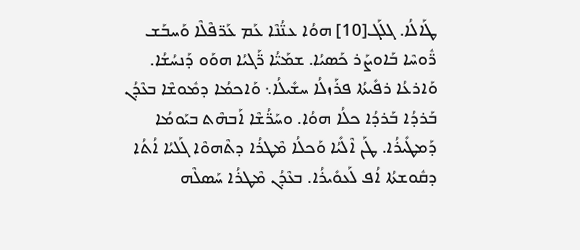ܛܰܐܠܳܐ. ܓܠܰܓ[10] ܗܘܳܐ ܥܢ̈ܳܢܶܐ ܥܰܡ ܥܰܪ̈ܦܶܠܶܐ ܘܰܚܒܰܫ ܪ̈ܽܘܚܶܐ ܒܰܐܘܨܰܪ ܟܰܣܝܳܐ. ܫܡܰܝ̈ܳܐ ܪ̈ܰܓܝܳܐ ܗܘܰܘ ܕܰܢܚܳܫܳܐ. ܘܰܐܪܥܳܐ ܪܦܺܝܬܳܐ ܦܪܰܙܠܳܐ ܚܫܺܝܠܳܐ܆ ܘܰܐܟܡܳܐ ܕܡܽܘܫܶܐ ܒܥܶܕܳܢ ܒܰܪܕܳܐ ܒܰܪܕܳܐ ܟܠܳܐ ܗܘܳܐ. ܘܚܰܪ̈ܳܫܶܐ ܐܰܒܗܶܬ ܒܝܰܘܡܳܐ ܕܰܡܛܺܝܪܳܐ. ܛܰܢ ܐܶܠܺܝܳܐ ܘܰܟܠܳܐ ܡܶܛܪܳܐ ܕܬܶܗܘܶܐ ܓܰܠܝܳܐ ܐܳܬܳܐ ܕܩܽܘܫܬܳܐ ܐܳܦ ܠܰܥܘܺܝܪܳܐ. ܒܥܶܕܳܢ ܡܶܛܪܳܐ ܚܰܣܠܶܗ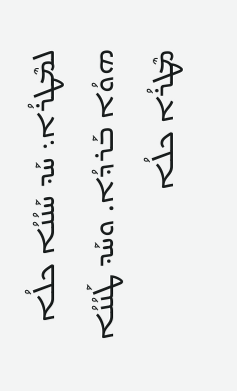ܠܡܶܛܪܳܐ܆ ܚܰܕ ܚܰܢܳܢܳܐ ܟܠܳܐ ܗܘܳܐ ܒܰܪܕܳܐ. ܘܚܰܕ ܛܰܢܳܢܳܐ ܡܶܛܪܳܐ ܟܠܳܐ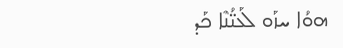ܗܘܳܐ ܚܙܰܘ ܠܰܥܢ̈ܳܢܶܐ ܟܰܕ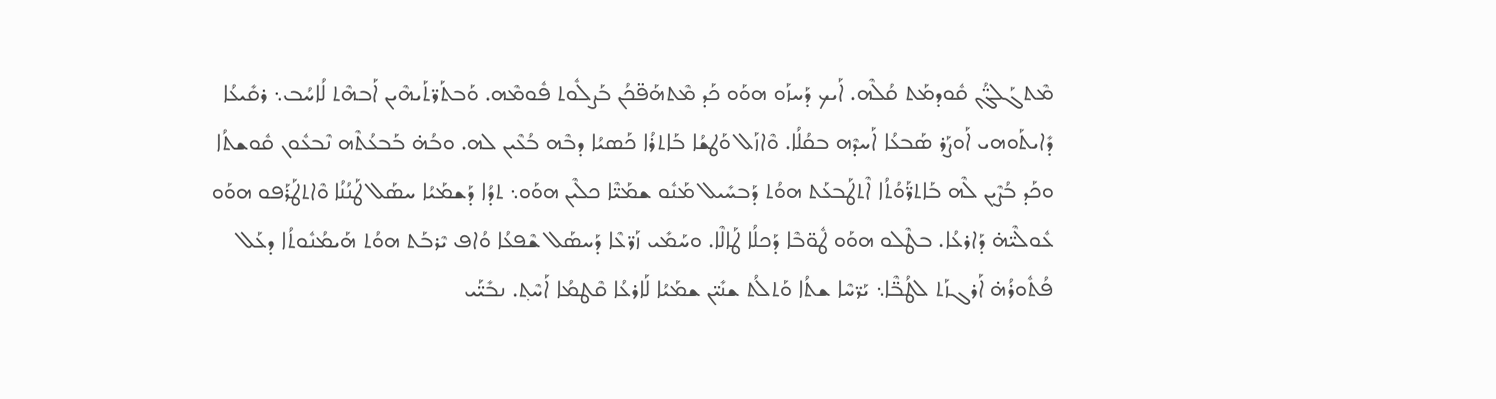ܡܶܬܓܰܠܓ̈ܳܢ ܩܽܘܕܡܰܬ ܩܳܠܶܗ. ܐܰܝܟ ܕܰܚܙܰܘ ܗܘܰܘ ܟܰܕ ܡܶܬܗܰܦ̈ܟܳܢ ܒܰܨܠܽܘܬ ܦܽܘܡܶܗ. ܘܰܒܬܰܪ̈ܬܰܝܗܶܝܢ ܐܰܒܗܶܬ ܠܳܐܚܳܒ܆ ܪܩܺܝܥܳܐ ܕܺܐܝܬܰܘܗܝ ܐܰܘܨܰܪ ܣܰܒܥܳܐ ܐܰܚܕܶܗ ܒܩܳܠܳܐ. ܘܶܐܙܰܠ ܘܰܛܫܳܐ ܒܰܐܬܪܳܐ ܟܰܣܝܳܐ ܕܒܶܗ ܒܳܥܶܝܢ ܠܗ. ܘܒܳܗ̇ ܒܰܒܥܳܬܶܗ ܢܶܒܥܽܘܢ ܩܽܘܫܬܳܐ ܘܟܰܕ ܒܳܨܶܝܢ ܠܶܗ ܒܰܐܬܪ̈ܰܘܳܬܳܐ ܐܶܬܛܰܒܥܰܬ ܗܘܳܬ ܕܰܒܚܺܝܠ ܡܰܢܽܘ ܫܡܰܝ̈ܶܐ ܟܠܶܝܢ ܗܘܰܘ܆ ܬܕܳܐ ܕܰܫܡܰܝܳܐ ܚܣܰܠ ܛܰܢܳܢܳܐ ܘܶܐܬܛܰܪܰܦܘ ܗܘܰܘ ܥܽܘܠܶܝ̈ܗ̇ ܕܰܐܪܥܳܐ. ܒܛܶܠܘ ܗܘܰܘ ܛܽܘ̈ܒܶܐ ܕܰܟܠܳܐ ܛܰܐܠܶܐ. ܘܚܰܡܺܝ ܙܰܪ̈ܥܶܐ ܕܰܚܣܰܠ ܫܶܦܥܳܐ ܘܳܐܦ ܝܶܪܒܰܬ ܗܘܳܬ ܗܰܝܡܳܢܽܘܬܳܐ ܕܥܰܠ ܦܳܬܽܘܪܳܗ̇ ܐܰܪܓܙܰܬ ܠܛܳܒ̈ܶܐ܆ ܝܰܪ̈ܚܶܐ ܫܬܳܐ ܘܰܬܠܳܬ ܫܢܺܝ̈ܢ ܫܡܰܝܳܐ ܠܰܐܪܥܳܐ ܩܶܛܡܳܐ ܐܰܚܶܬ݂. ܢܒܺܝ̈ܰܝ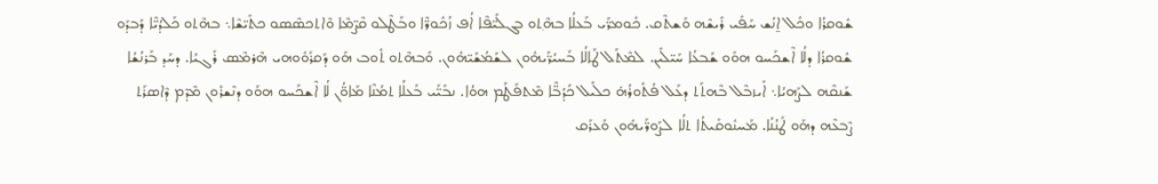ܫܽܘܩܪܳܐ ܘܟܽܠ ܐ̱ܢܳܫ ܚܰܦܺܝ ܪܺܝܫܶܗ ܘܰܫܬܶܩ. ܟܽܘܡܪ̈ܰܝ ܒܰܥܠܳܐ ܒܗܶܬ݂ܘ ܒܓܠܺܝ̈ܦܶܐ ܐܳܦ ܙܳܟܽܘܪ̈ܶܐ ܘܒܰܛܶܠܘ ܩܶܨ̈ܡܶܐ ܘܶܐܬܟܣܶܣܘ ܟܬܺܝ̈ܫܶܐ܆ ܒܗܶܬܘ ܟܰܠܕܳܝ̈ܶܐ ܕܰܒܕܰܘ ܫܽܘܩܪܳܐ ܕܠܳܐ ܐܶܫܟܰܚܘ ܗܘܰܘ ܫܰܒܥܳܐ ܚܰܝ̈ܠܺܝܢ. ܠܡܶܬܰܠ ܛܰܐܠܳܐ ܒܰܚܝܳܪ̈ܰܝܗܽܘܢ ܠܫܰܡܳܫܰܝ̈ܗܽܘܢ. ܘܰܒܗܶܬܘ ܬܽܘܒ ܗܰܘ ܕܰܩܪܰܘܽܘܗܝ ܗܶܪܡܶܣ ܪܰܓܝܳܐ. ܕܚܰܕ ܒܰܪܢܳܫܳܐ ܫܰܢܩܶܗ ܠܨܰܗܝܳܐ܆ ܐܺܝܙܒܶܠ ܒܶܗܬܰܬ ܕܥܰܠ ܦܳܬܽܘܪܳܗ̇ ܟܠܺܝܠ ܟܰܕܳܒ̈ܶܐ ܡܶܬܦܰܛܰܡ ܗܘܳܐ. ܢܒܺܝ̈ܰܝ ܒܰܥܠܳܐ ܬܡܳܢܶܐ ܡܰܐܘ̈ܳܢ ܠܳܐ ܐܶܫܟܰܚܘ ܗܘܰܘ ܕܢܶܫܪܽܘܢ ܡܶܕܶܡ ܕܶܐܣܪܰܬ ܨܶܒܥܶܗ ܕܗܰܘ ܛܰܢܳܢܳܐ. ܡܰܚܢܽܘܩܺܝܬܳܐ ܬܠܳܐ ܠܨܰܘܪ̈ܰܝܗܽܘܢ ܘܰܥܪܰܩ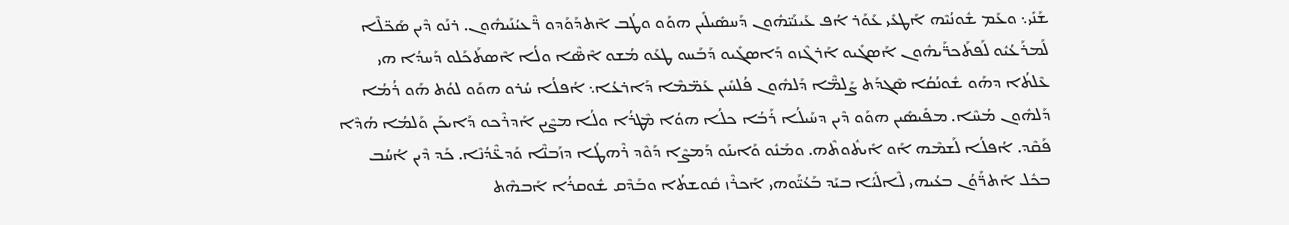ܫܰܢܺܝ܆ ܘܥܰܡ ܫܽܘܢܳܝܶܗ ܐܰܛܥܺܝ ܥܰܘܰܪ ܐܳܦ ܥܰܝܢܰܝ̈ܗܽܘܢ ܕܰܚܣܺܝܠܺܝܢ ܗܘܰܘ ܘܛܳܒ ܐܶܬܕܰܘܰܕܘ ܪ̈ܶܥܝܳܢܰܝܗܽܘܢ. ܪܢܰܘ ܕܶܝܢ ܣܰܟ̈ܠܶܐ ܠܰܡܪܰܥܳܝܽܘ ܠܰܦܬܰܟܪ̈ܰܝܗܽܘܢ ܐܰܣܓܺܝܘ ܐܰܪܓܶܙܘ ܕܰܐܣܓܺܝܘ ܕܰܒܰܚܘ ܛܥܰܘ ܡܳܫܘ ܐܶܣ̈ܶܐ ܘܠܳܐ ܐܶܣܬܰܟܰܠܘ ܕܰܚܕܳܐ ܗܝ ܥܶܠܬܳܐ ܕܗܰܘ ܫܽܘܢܳܩܳܐ ܣܶܓܕܰܬ ܨܰܠܡ̈ܶܐ ܕܰܠܗܽܘܢ ܦܳܠܚܺܝܢ ܥܰܡ̈ܡܶܐ ܕܰܐܪܥܳܐ܆ ܐܳܦܠܳܐ ܚܳܪܘ ܗܘܰܘ ܠܘܳܬ ܗܰܘ ܪܳܡܳܐ ܕܰܠܗܽܘܢ ܡܳܚܶܐ. ܡܦܺܝܣܺܝܢ ܗܘܰܘ ܕܶܝܢ ܕܚܰܝܠܳܐ ܪܰܒܳܐ ܟܠܳܐ ܗܘܳܐ ܡܶܛܪܳܐ ܘܠܳܐ ܡܨܶܝܢ ܐܰܕܪܶܟܘ ܕܰܐܝܟܰܢ ܘܰܠܡܳܐ ܗܳܕܶܐ ܦܰܩܶܕ. ܐܳܦܠܳܐ ܠܰܫܡܶܗ ܐܰܘ ܐܺܝܬܽܘܬܶܗ. ܘܡܰܢܽܘ ܘܰܐܝܢܰܘ ܕܰܡܨܶܐ ܕܰܘܶܕ ܪܶܗܛܳܐ ܕܙܰܒܢ̈ܶܐ ܘܰܕܥ̈ܶܕܳܢܶܐ. ܟܰܕ ܕܶܝܢ ܐܳܚܳܒ ܒܟܽܠ ܐܰܬܪ̈ܰܘܳܢ ܒܥܳܝܗܝ ܠܶܐܠܺܝܳܐ ܒܝܰܕ ܒܰܥܳܝ̈ܰܘܗܝ ܐܰܟܪܶܙ ܩܽܘܫܬܳܐ ܘܒܰܕܶܩ ܫܽܘܩܪܳܐ ܐܰܒܗܶܬ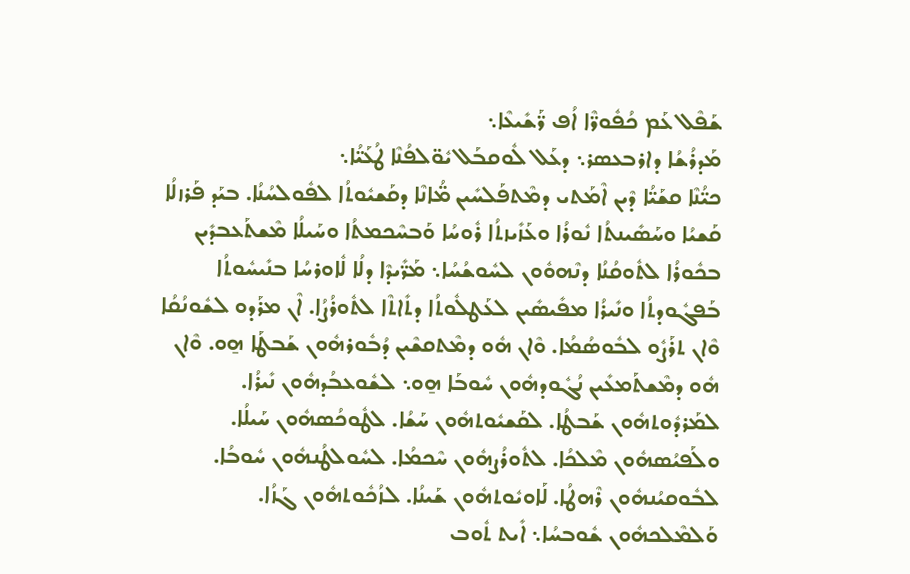ܫܰܦܶܠ ܥܰܡ ܟܳܦܽܘܪ̈ܶܐ ܐܳܦ ܪ̈ܰܫܺܝܥܶܐ܆
ܡܰܕܪܳܫܳܐ ܕܐܪܒܥܣܪ܆ ܕܥܰܠ ܠܽܘܩܒܰܠ ܝܽܘ̈ܠܦܳܢܶܐ ܛܳܥܰܝ̈ܳܐ܆
ܟܝ̈ܳܢܶܐ ܩܫܰܝ̈ܳܐ ܕܶܝܢ ܐܶܡܰܬܝ ܕܡܶܬܦܰܠܚܺܝܢ ܡ̈ܳܐܢܶܐ ܕܩܰܫܝܽܘܬܳܐ ܠܦܽܘܠܚܳܢܳܐ. ܒܝܰܕ ܦܰܪܙܠܳܐ ܩܰܫܝܳܐ ܘܚܰܣܺܝܢܬܳܐ ܢܽܘܪܳܐ ܘܥܰܙܺܝܙܬܳܐ ܪܽܘܚܳܐ ܘܰܒܚܶܟܡܬܳܐ ܘܚܰܝܠܳܐ ܡܶܫܬܰܥܒܕܺܝܢ ܒܟܽܘܪܳܐ ܠܬܽܘܩܳܢܳܐ ܕܢܶܗܘܽܘܢ ܠܚܽܘܫܳܚܳܐ܆ ܡܰܪ̈ܺܝܕܶܐ ܕܠܳܐ ܠܽܐܘܪܚܳܐ ܒܢܺܝܚܽܘܬܳܐ ܒܰܦܓܽܘܕܬܳܐ ܘܢܺܝܪܳܐ ܡܦܺܝܣܺܝܢ ܠܥܰܛܠܽܘܬܳܐ ܕܬܺܐܬܶܐ ܠܬܽܘܪܳܨܳܐ. ܐܶܢ ܡܪܰܕܘ ܠܫܽܘܢܳܩܳܐ ܘܶܐܢ ܬܪܰܨܽܘ ܠܒܽܘܣܳܡܳܐ. ܘܶܐܢ ܗܽܘ ܕܡܶܬܩܫܶܝܢ ܕܳܒܽܘܪܗܽܘܢ ܫܰܒܛܰܐ ܗ̱ܘ. ܘܶܐܢ ܗܽܘ ܕܡܶܫܬܰܡܥܺܝܢ ܢܳܓܽܘܕܗܽܘܢ ܚܽܘܒܰܐ ܗ̱ܘ܆ ܠܫܽܘܥܒܳܕܗܽܘܢ ܢܺܝܪܳܐ. ܠܡܰܪܕܽܘܬܗܽܘܢ ܫܰܒܛܳܐ. ܠܩܰܫܝܽܘܬܗܽܘܢ ܚܰܫܳܐ. ܠܛܽܘܟܳܣܗܽܘܢ ܚܰܝܠܳܐ. ܘܠܰܦܝܳܣܗܽܘܢ ܡܶܠܟܳܐ. ܠܬܽܘܪܳܨܗܽܘܢ ܚܶܟܡܳܐ. ܠܚܽܘܠܛܳܢܗܽܘܢ ܚܽܘܒܳܐ. ܠܒܽܘܩܝܳܢܗܽܘܢ ܪܶܗܛܳܐ. ܠܰܐܘܝܽܘܬܗܽܘܢ ܫܰܝܢܳܐ. ܠܙܳܟܽܘܬܗܽܘܢ ܓܰܙܳܐ. ܘܰܠܡܶܠܟܗܽܘܢ ܫܽܘܒܚܳܐ܆ ܐܺܝܬ ܬܽܘܒ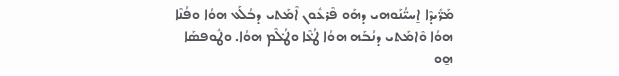ܡܰܪ̈ܺܝܕܶܐ ܐ̱ܚܝ̈ܳܢܰܘܗܝ ܕܗܰܘ ܦܶܪܥܽܘܢ ܐܶܡܰܬܝ ܕܒܳܠܰܥ ܗܘܳܐ ܘܦܳܢܶܐ ܗܘܳܐ ܘܶܐܡܰܬܝ ܕܢܳܒܰܗ ܗܘܳܐ ܛ݀ܳܥܶܐ ܘܛ݀ܳܠܶܡ ܗܘܳܐ. ܘܛܽܘܦܣܰܐ ܗ̱ܘ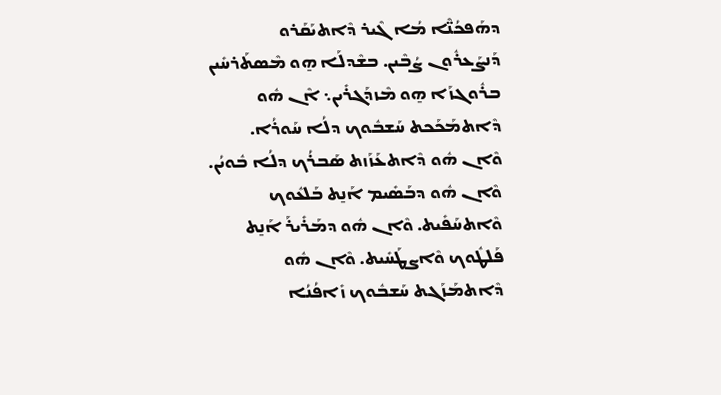ܕܗܰܦܟܳܢ̈ܶܐ ܡܳܐ ܓܶܝܪ ܕܶܐܬܝܰܩܰܪܘ ܕܰܢܨܰܥܪܽܘܢ ܨܳܒܶܝܢ. ܒܫܶܕܠܰܐ ܗ̱ܘ ܡܶܣܬܰܪܚܺܝܢ ܒܪܽܘܓܙܰܐ ܗ̱ܘ ܡܶܙܕܰܓܪܺܝܢ܆ ܐܶܢ ܗܽܘ ܕܶܐܬܡܰܟܰܟܬ ܚܰܫܒܽܘܟ ܕܠܳܐ ܚܰܘܪܳܐ. ܘܶܐܢ ܗܽܘ ܕܶܐܬܥܰܙܰܙܬ ܣܰܒܪܳܟ ܕܠܳܐ ܒܽܘܝܳܢ. ܘܶܐܢ ܗܽܘ ܕܒܰܣܺܝܡ ܐܰܢ̱ܬ ܒܰܠܥܽܘܟ ܘܶܐܬܚܰܦܺܝܬ. ܘܶܐܢ ܗܽܘ ܕܡܰܪܺܝܪܰ ܐܰܢ̱ܬ ܦܰܠܛܽܘܟ ܘܶܐܨܛܰܚܺܝܬ. ܘܶܐܢ ܗܽܘ ܕܶܐܬܡܰܙܰܓܬ ܚܰܫܒܽܘܟ ܙܺܐܦܳܢܳܐ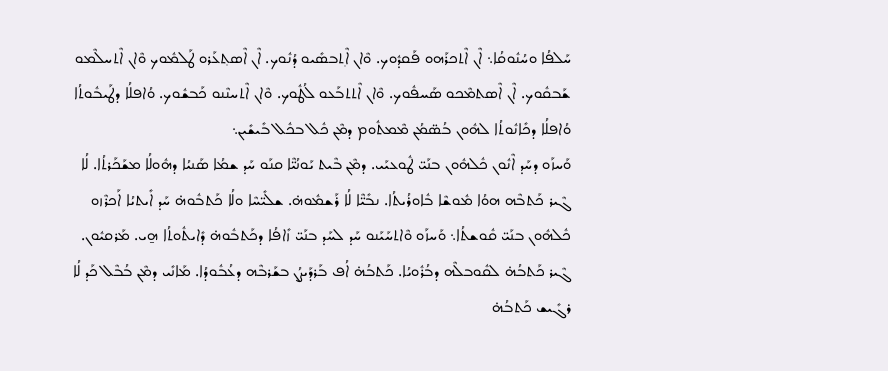ܚܰܠܦܳܐ ܘܚܳܢܽܘܩܳܐ܆ ܐܶܢ ܐܶܬܟܪܰܗܘ ܦܰܩܕܽܘܟ. ܘܶܐܢ ܐܶܬ݂ܒܣܺܝܘ ܕܳܢܽܘܟ. ܐܶܢ ܐܶܣܬ݂ܥܰܪܘ ܛܰܠܡܽܘܟ ܘܶܐܢ ܐܶܬܚܠܶܡܘ ܫܰܒܩܽܘܟ. ܐܶܢ ܐܶܣܬܡܶܟܘ ܣܰܚܦܽܘܟ. ܘܶܐܢ ܐܶܬܬܒܰܥܘ ܠܳܛܽܘܟ. ܘܶܐܢ ܐܶܬܚܢܶܢܘ ܟܰܒܫܽܘܟ. ܘܳܐܦܠܳܐ ܕܛܰܝܒܽܘܬܳܐ ܘܳܐܦܠܳܐ ܕܟܺܐܢܽܘܬܳܐ ܠܗܽܘܢ ܒܳܣ̈ܡܳܢ ܡܶܡܬܽܘܡ ܕܡܶܢ ܟܽܠ ܒܟܽܠ ܒܺܝܫܺܝܢ܆
ܘܰܚܙܰܘ ܕܚܰܕ ܐܶܢܽܘܢ ܟܽܠܗܽܘܢ ܒܢܰܝ̈ ܛܽܘܥܝܰܝ. ܕܡܶܢ ܒܶܝܬ ܝܰܘܢܳܝ̈ܶܐ ܩܢܰܘ ܚܰܕ ܫܡܳܐ ܣܰܢܝܳܐ ܕܗܽܘܠܳܐ ܡܫܰܟܰܪܬܳܐ. ܠܳܐ ܓܶܝܪ ܟܰܬܒܶܗ ܗܘܳܐ ܡܽܘܫܶܐ ܒܽܐܘܪܳܝܬܳܐ. ܢܒܺܝ̈ܶܐ ܠܳܐ ܪܰܫܡܽܘܗ̇. ܫܠܺܝ̈ܚܶܐ ܘܠܳܐ ܟܰܬܒܽܘܗ̇ ܚܰܕ ܐܺܝܬܝܳܐ ܐܰܟܪܶܙܘ ܟܽܠܗܽܘܢ ܒܢܰܝ̈ ܩܽܘܫܬܳܐ܆ ܘܰܚܙܰܘ ܘܶܐܬܚܰܝܰܢܘ ܚܰܕ ܠܚܰܕ ܒܢܰܝ̈ ܙܺܐܦܳܐ ܕܟܰܬܒܽܘܗ̇ ܕܺܐܝܬܽܘܬܳܐ ܗ̱ܝ. ܡܰܪܩܝܽܘܢ. ܓܶܝܪ ܟܰܬܒܳܗ̇ ܠܩܽܘܒܠܶܗ ܕܒܳܪܽܘܝܳܐ. ܟܰܬܒܳܗ̇ ܐܳܦ ܒܰܪܕܰܝܨܳܢ ܒܫܰܪܒܶܗ ܕܥܳܒܽܘܕܳܐ. ܡܰܐܢܺܝ ܕܡܶܢ ܒܳܒܶܠ ܟܰܕ ܠܳܐ ܪܓܺܝܫ ܟܰܬܒܳܗ̇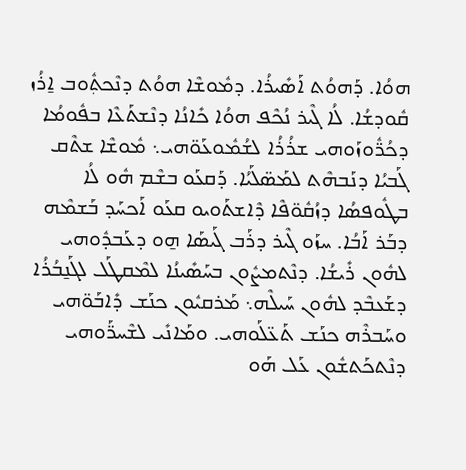ܗܘܳܐ. ܕܰܗܘܳܬ ܐܰܣܺܝܪܳܐ. ܕܡܽܘܫܶܐ ܗܘܳܬ ܕܢܶܟܬ݂ܽܘܒ ܐ̱ܪܳܙ ܩܽܘܕܫܳܐ. ܠܳܐ ܓܶܝܪ ܢܳܟܶܦ ܗܘܳܐ ܟܺܐܢܳܐ ܕܢܶܫܬܰܥܶܐ ܒܦܽܘܡܳܐ ܕܟܳܪ̈ܽܘܙܰܘܗܝ ܫܪܳܪܳܐ ܠܫܳܡܽܘܥܰܘ̈ܗܝ܆ ܡܽܘܫܶܐ ܫܬܶܩ ܓܰܒܝܳܐ ܕܢܰܒܗܶܬ ܠܡܰܣ̈ܠܰܝܳܐ. ܕܰܩܥܰܘ ܒܫܶܡ ܗܽܘ ܠܳܐ ܒܛܽܘܦܣܳܐ ܕܙܳܩܽܘ̈ܦܶܐ ܕܶܐܫܬܰܘܝܘ ܩܥܰܘ ܐܰܟܚܰܕ ܒܰܫܡܶܗ ܕܒܰܪ ܐܰܒܳܐ. ܚܙܰܘ ܓܶܝܪ ܕܪܰܒ ܓܰܝܣܰܐ ܗ̱ܘ ܕܥܰܒܕܽܘܗܝ ܠܗܽܘܢ ܪܺܝܫܳܐ. ܕܢܶܬܡܨܽܘܢ ܒܚܰܣܺܝܢܳܐ ܠܡܶܩܛܰܠ ܠܓܰܢ̱ܒܳܪܳܐ ܕܫܰܥܒܶܕ ܠܗܽܘܢ ܚܰܝܠܶܗ܆ ܡܰܪܩܝܽܘܢ ܟܢܰܫ ܕܺܐܒܰܘ̈ܗܝ ܘܚܰܒܪܶܗ ܟܢܰܫ ܬܰܥ̈ܠܰܘܗܝ. ܘܡܰܐܢܺܝ ܠܫܶܚܪ̈ܰܘܗܝ ܕܢܶܬܟܰܬܫܽܘܢ ܥܰܠ ܗܰܘ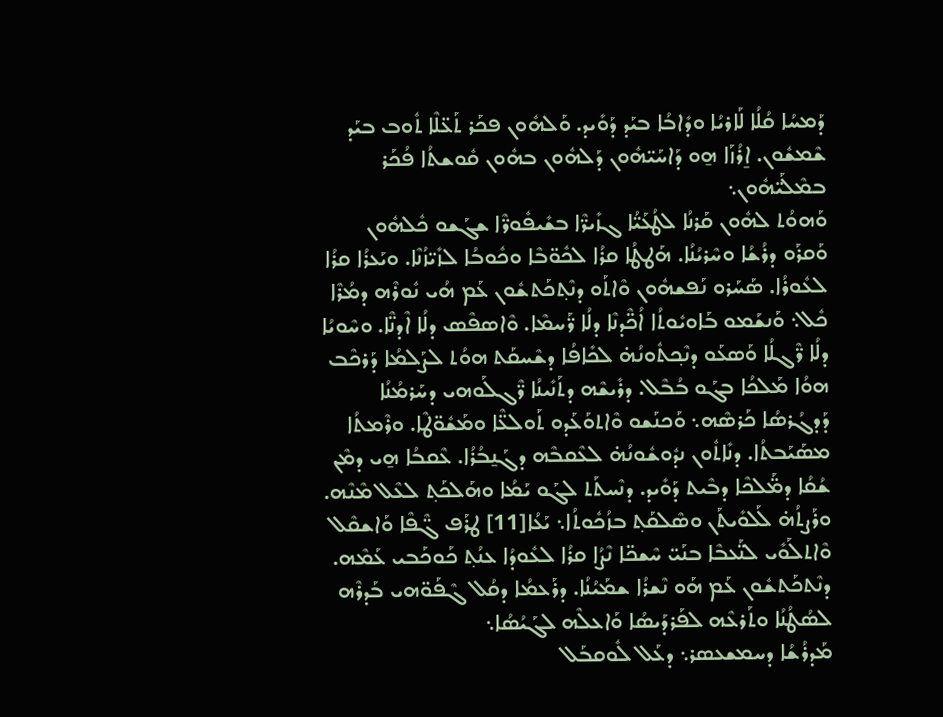ܕܰܡܚܳܐ ܩܳܠܳܐ ܠܰܐܪܝܳܐ ܘܕܺܐܒܳܐ ܒܝܰܕ ܕܰܘܺܝܕ. ܘܰܠܗܽܘܢ ܦܟܰܪ ܬܰܥ̈ܠܶܐ ܬܽܘܒ ܒܝܰܕ ܫܶܡܫܽܘܢ. ܐ̱ܪܳܙܰܐ ܗ̱ܘ ܕܰܐܚܰܝ̈ܗܽܘܢ ܕܰܠܗܽܘܢ ܒܗܽܘܢ ܩܽܘܫܬܳܐ ܦܳܟܰܪ ܒܡܶܠܰܝ̈ܗܽܘܢ܆
ܘܰܗܘܳܬ ܠܗܽܘܢ ܩܰܪܢܳܐ ܠܛܳܥܰܝ̈ܳܐ ܓܙܺܝܪ̈ܶܐ ܒܫܺܝܦܽܘܪ̈ܶܐ ܫܓܰܫܘ ܟܽܠܗܽܘܢ ܘܰܩܪܰܘ ܕܪܳܫܳܐ ܘܚܶܪܝܳܢܳܐ. ܗܰܛܛܳܐ ܩܪܳܐ ܠܟܽܘ̈ܒܶܐ ܘܟܽܘܒܳܐ ܠܙܺܝ̈ܙܳܢܶܐ. ܘܝܰܥܪܳܐ ܩܪܳܐ ܠܥܽܘܪܳܐ. ܣܰܚܰܪܘ ܢܰܦܫܗܽܘܢ ܘܶܐܬܰܘ ܕܢܶܬ݂ܟܰܬܫܽܘܢ ܥܰܡ ܗܳܝ ܢܽܘܪܶܗ ܕܡܳܪܶܐ ܟܽܠ܆ ܘܰܢܫܰܡܘ ܒܰܐܘܝܽܘܬܳܐ ܐܳܟ̈ܶܕܢܶܐ ܕܠܳܐ ܪ̈ܰܚܡܶܐ. ܘܶܐܣܦܶܣ ܕܠܳܐ ܐܶܕܢ̈ܶܐ. ܘܚܶܘܝܳܐ ܕܠܳܐ ܪ̈ܶܓܠܳܐ ܘܰܣܥܰܘ ܕܢܶܟ݂ܬܽܘܢܳܗ̇ ܠܟܺܐܦܳܐ ܕܫܶܚܩܰܬ ܗܘܳܬ ܠܨܰܠܡܳܐ ܕܰܪܟܶܒ ܗܘܳܐ ܡܰܠܟܳܐ ܒܓܰܘ ܒܳܒܶܠ. ܕܪܺܝܫܶܗ ܕܬܰܢܺܝܢܳܐ ܪ̈ܶܓܠܰܘܗܝ ܕܚܰܪܡܳܢܳܐ ܕܰܕܓܳܪܣܳܐ ܟܰܪܣܶܗ܆ ܘܰܟܢܰܫܘ ܘܶܐܬܘܰܥܰܕܘ ܬܰܘܠܥ̈ܶܐ ܘܡܰܫܽܘ̈ܛܶܐ. ܘܪܶܡܬܳܐ ܡܣܰܝܰܒܬܳܐ. ܕܢܺܐܬܽܘܢ ܢܕܽܘܫܽܘܢܳܗ̇ ܠܥܶܩܒܶܗ ܕܓܰܢ̱ܒܳܪܳܐ. ܥܶܩܒܳܐ ܗ̱ܝ ܕܡܶܢ ܫܳܩܳܐ ܕܡ̈ܰܠܟܶܐ ܕܒܶܝܬ ܕܰܘܺܝܕ. ܕܢܶܚܬܰܬ ܠܓܰܘ ܝܰܡܳܐ ܘܗܰܠܟܰܬ݂ ܠܥܶܠ ܡܶܢܶܗ. ܘܪܰܨܬܳܗ̇ ܠܰܠܘܺܝܬܰܢ ܘܣܶܠܩܰܬ݂ ܒܙܳܟܽܘܬܳܐ܆ ܝܰܥܳܐ[11] ܛܪܰܦ ܓ̈ܶܦܶܐ ܘܰܐܫܩܶܠ ܘܶܐܬܠܰܘܺܝ ܠܢ̈ܰܥܒܶܐ ܒܢܰܝ̈ ܚܶܫܟ̈ܐ ܢܶܨܳܐ ܩܪܳܐ ܠܥܽܘܕܳܐ ܥܢܳܬ݂ ܟܰܘܟܰܒܝ ܥܰܡܶܗ. ܕܢܶܬܟܰܬܫܽܘܢ ܥܰܡ ܗܰܘ ܢܶܫܪܳܐ ܫܡܰܝܳܢܳܐ. ܕܪܰܥܡܳܐ ܕܩܳܠ ܓܶܦܰܘ̈ܗܝ ܒܰܕܪܶܗ ܠܣܳܛܳܢܳܐ ܘܬܰܪܥܶܗ ܠܦܰܪܕܰܝܣܳܐ ܘܰܐܥܠܶܗ ܠܓܰܝܳܣܳܐ܆
ܡܰܕܪܳܫܳܐ ܕܚܡܫܥܣܪ܆ ܕܥܰܠ ܠܽܘܩܒܰܠ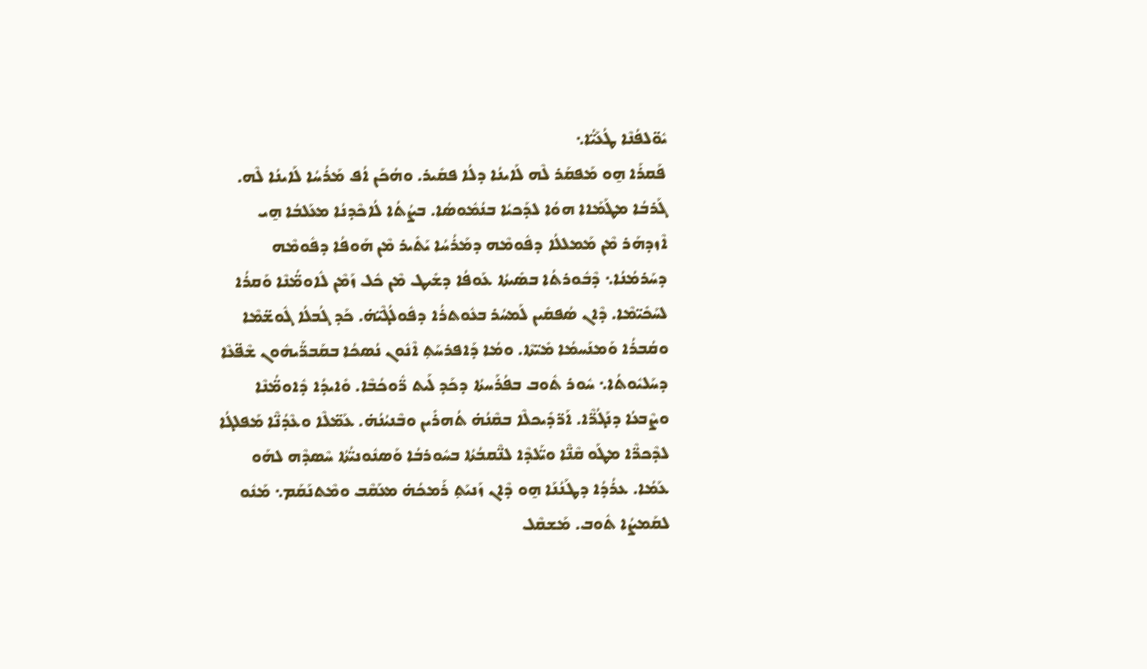ܝܽܘ̈ܠܦܳܢܶܐ ܛܳܥܰܝ̈ܳܐ܆
ܦܰܩܪܰܐ ܗ̱ܘ ܡܰܦܩܰܪ ܠܶܗ ܠܰܐܝܢܳܐ ܕܠܳܐ ܦܩܺܝܪ. ܘܗܳܟܰܢ ܐܳܦ ܡܰܪܳܚܳܐ ܠܰܐܝܢܳܐ ܠܶܗ. ܓܰܪܒܳܐ ܡܛܰܡܰܐܐ ܗܘܳܐ ܠܕܰܟܝܳܐ ܒܢܳܡܽܘܣܳܐ. ܒܨܳܬܳܐ ܠܳܐܟܶܕܢܳܐ ܡܥܰܠܒܳܐ ܗ̱ܝ ܐܶܙܕܗܰܪ ܡܶܢ ܡܰܡܠܠܳܐ ܕܦܽܘܡܶܗ ܕܡܰܪܳܚܳܐ ܝܰܬܺܝܪ ܡܶܢ ܗܰܘܦܳܐ ܕܦܽܘܡܶܗ ܕܚܰܪܡܳܢܳܐ܆ ܕܶܒܽܘܪܬܳܐ ܒܣܺܝܬܳܐ ܥܰܘܦܳܐ ܕܫܺܝܛ ܡܶܢ ܟܽܠ ܙܰܡܶܢ ܠܽܐܘܡ̈ܳܢܶܐ ܘܰܩܪܳܐ ܠܚܰܟܺܝ̈ܡܶܐ. ܕܶܐܢ ܣܳܦܩܺܝܢ ܠܰܡܚܳܪ ܒܥܽܘܬܪܳܐ ܕܦܽܘܠܳܓܶܝ̈ܗ̇. ܟܰܕ ܓܳܒܠܳܐ ܓܽܘܫ̈ܡܶܐ ܘܩܳܒܪܳܐ ܘܰܡܢܰܚܡܳܐ ܡܺܝ̈ܬܶܐ. ܘܡܳܐ ܕܰܐܦܪܚܰܬ݂ ܐܶܢܽܘܢ ܢܳܣܟܳܐ ܒܩܰܒܪ̈ܰܝܗܽܘܢ ܫܶܦ̈ܥܶܐ ܕܚܰܠܝܽܘܬܳܐ܆ ܚܽܘܪ ܬܽܘܒ ܒܦܳܪܰܚܬܳܐ ܕܟܰܕ ܠܰܝܬ ܪ̈ܽܘܟܳܒܶܐ. ܘܺܐܝܕܳܐ ܕܽܐܘܡ̈ܳܢܶܐ ܘܨܶܒܥܳܐ ܕܢܰܓܳܪ̈ܶܐ. ܐܰܪ̈ܕܺܝܟܠܶܐ ܒܩܶܢܳܗ̇ ܬܳܗܪܺܝܢ ܘܒܶܢܝܳܢܳܗ̇. ܥܰܡ̈ܠܶܐ ܘܥܶܕܳܢ̈ܶܐ ܡܰܦܠܓܳܐ ܠܕܶܟܪ̈ܶܐ ܡܛܰܘ ܩܶܢ̈ܶܐ ܘܝ̈ܰܠܕܶܐ ܠܢ̈ܶܩܒܳܬܳܐ ܒܚܽܘܪܒܳܐ ܘܰܣܢܽܘܢܝ̈ܳܬܳܐ ܚܶܣܕܶܗ ܠܗܰܘ ܥܰܡܳܐ. ܥܪܳܕܳܐ ܕܛܰܢܳܢܰܐ ܗ̱ܘ ܕܶܐܢ ܙܰܢܝܰܬ݂ ܪܰܡܟܳܗ̇ ܡܥܰܩܶܒ ܘܡܶܬܢܰܩܰܡ܆ ܡܰܢܽܘ ܠܩܰܡܨܳܐ ܬܽܘܒ. ܡܰܫܩܶܠ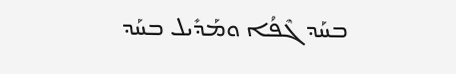ܒܚܰܕ ܓܶܦܳܐ ܘܡܰܕܺܝܠ ܒܚܰܕ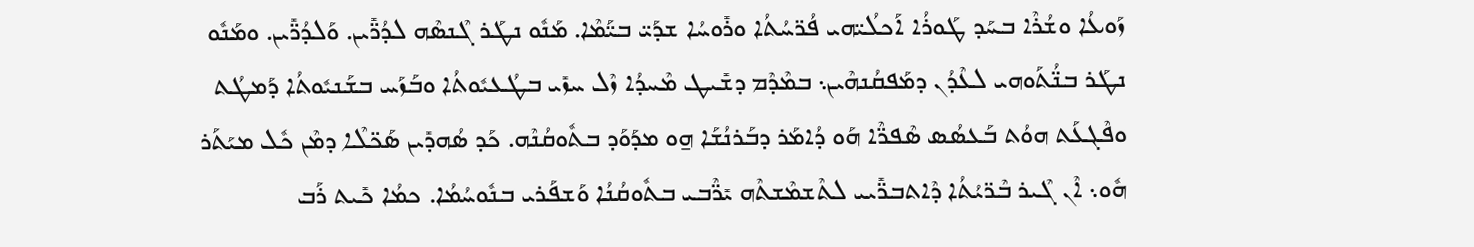ܙܰܘܥܳܐ ܘܫܳܪܶܐ ܒܚܰܕ ܛܰܘܪܳܐ ܐܰܟܠܳܝ̈ܗܝ ܦܳܪ̈ܚܳܬܳܐ ܘܪܺܘܚܳܐ ܫܕܰܝ̈ ܒܝ̈ܰܡܶܐ. ܡܰܢܽܘ ܢܛܰܪ ܓܶܢܣܶܗ ܠܕܳܪ̈ܺܝܢ. ܘܰܠܕܳܪ̈ܺܝܢ. ܘܡܰܢܽܘ ܢܛܰܪ ܒܢ̈ܳܬܰܘܗܝ ܠܥܶܕܳܢ ܕܡܰܦܩܳܢܗܶܝܢ܆ ܒܡܶܕܶܡ ܕܫܺܝܛ ܡܶܚܕܳܐ ܙܶܠ ܚܙܺܝ ܒܛܳܥܝܽܘܬܳܐ ܘܒܰܙܰܚ ܒܫܰܢܝܽܘܬܳܐ ܕܰܡܛܳܬ ܘܦܶܓܥܰܬ ܗܘܳܬ ܒܰܥܣܳܣ ܣܶܦܪ̈ܶܐ ܗܰܘ ܕܳܐܡܰܪ ܕܒܰܪܢܳܫܰܐ ܗ̱ܘ ܡܕܰܘܰܕ ܒܬܽܘܩܳܢܶܗ. ܟܰܕ ܣܳܗܕܺܝܢ ܣܰܟ̈ܠܶܐ ܕܡܶܢ ܟܽܠ ܡܝܰܬܰܪ ܗܽܘ܆ ܐܶܢ ܓܶܝܪ ܒܶܪ̈ܝܳܬܳܐ ܕܶܐܬܒܪ̈ܺܝܝ ܠܬܶܫܡܶܫܬܶܗ ܝܺܪ̈ܶܒܝ ܒܬܽܘܩܳܢܳܐ ܘܰܫܦܰܪܝ ܒܢܽܘܚܳܡܳܐ. ܟܡܳܐ ܟܺܝܬ ܪܰܒ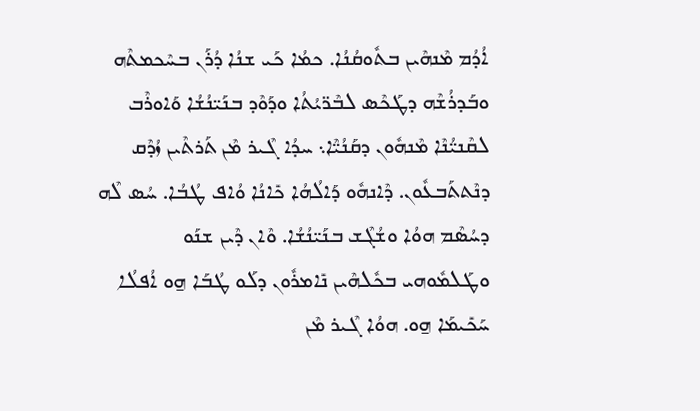ܐܳܕܳܡ ܡܶܢܗܶܝܢ ܒܬܽܘܩܳܢܳܐ. ܟܡܳܐ ܟܰܝ ܫܢܳܐ ܕܳܪܰܢ ܒܚܶܟܡܬܶܗ ܘܒܰܕܪܳܫܶܗ ܕܛܰܟܶܣ ܠܒܶܪ̈ܝܳܬܳܐ ܘܕܰܘܶܕ ܒܢܰܝ̈ܢܳܫܳܐ ܘܰܐܘܪܶܒ ܠܩܶܢܝ̈ܳܢܶܐ ܡܶܢܗܽܘܢ ܕܩܰܢܳܝ̈ܶܐ܆ ܚܕܳܐ ܓܶܝܪ ܡܶܢ ܬܰܪܬܶܝܢ ܙܳܕܶܩ ܕܢܶܬܬܰܒܥܽܘܢ. ܕܶܐܢܗܽܘ ܕܰܐܠܳܗܳܐ ܟܺܐܢܳܐ ܘܳܐܦ ܛܳܒܳܐ. ܚܳܣ ܠܶܗ ܕܚܳܣܶܡ ܗܘܳܐ ܘܫܳܓܶܫ ܒܢܰܝ̈ܢܳܫܳܐ. ܘܶܐܢ ܕܶܝܢ ܫܢܰܘ ܘܛܰܠܡܽܘܗܝ ܒܟܽܠܗܶܝܢ ܢܺܐܡܪܽܘܢ ܕܠܰܘ ܛܳܒܰܐ ܗ̱ܘ ܐܳܦܠܳܐ ܚܰܟܺܝܡܰܐ ܗ̱ܘ. ܗܘܳܐ ܓܶܝܪ ܡܶܢ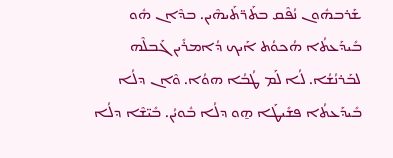ܫܰܪܒܗܽܘܢ ܢܳܦܶܩ ܒܬܰܪ̈ܬܰܝܗܶܝܢ. ܒܕܶܐܢ ܗܽܘ ܒܺܝܕܰܥܬܳܐ ܗܳܟܘܳܬ ܐܰܝܟ ܕܳܐܡܪܺܝܢ ܓܰܒܠܶܗ ܠܒܰܪܢܳܫܳܐ. ܠܳܐ ܠܰܡ ܛܳܒܳܐ ܗܘܳܐ. ܘܶܐܢ ܕܠܳܐ ܒܺܝܕܰܥܬܳܐ ܦܫܺܝܛܰܐ ܗ̱ܘ ܕܠܳܐ ܒܽܘܝܳܢ. ܒܺܝ̈ܫܶܐ ܕܠܳܐ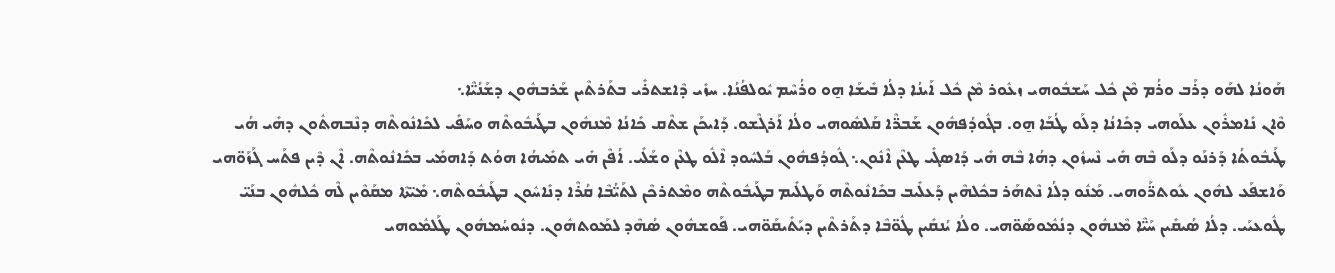ܗܰܘܢܳܐ ܠܗܰܘ ܕܪܰܒ ܘܪܳܡ ܡܶܢ ܟܽܠ ܚܰܫܒܽܘܗܝ ܙܥܽܘܪ ܡܶܢ ܟܽܠ ܐܰܝܢܳܐ ܕܠܳܐ ܒܺܝܫܰܐ ܗ̱ܘ ܘܪܳܚܶܡ ܝܽܘܠܦܳܢܳܐ. ܚܙܺܝ ܕܶܐܫܬܪܺܝ ܒܬܰܪܬܶܝܢ ܫܰܪܒܗܽܘܢ ܕܫܰܢܳܝ̈ܶܐ܆
ܘܶܐܢ ܢܺܐܡܪܽܘܢ ܥܠܰܘܗܝ ܕܟܺܐܢܳܐ ܕܠܰܘ ܛܳܒܰܐ ܗ̱ܘ. ܒܓܽܘܕܳܦܗܽܘܢ ܫܰܒܪ̈ܶܐ ܩܰܠܣܽܘܗܝ ܘܠܳܐ ܐܰܪܓܶܫܘ. ܕܰܐܝܟܰܢ ܫܬܶܩ ܟܺܐܢܳܐ ܡܶܢܗܽܘܢ ܒܛܰܝܒܽܘܬܶܗ ܘܚܰܦܺܝ ܠܟܺܐܢܽܘܬܶܗ ܕܢܶܒܗܬܽܘܢ ܕܗܺܝ ܗܳܝ ܛܰܝܒܽܘܬܳܐ ܕܰܪܢܰܘ ܕܠܰܘ ܒܶܗ ܗܺܝ ܢܶܚܙܽܘܢ ܕܗܳܐ ܒܶܗ ܗܺܝ ܕܰܐܣܓܺܝ ܛܥܶܢ ܐܶܢܽܘܢ܆ ܓܽܘܕܳܦܗܽܘܢ ܒܰܠܚܽܘܕ ܐܶܠܽܘ ܛܥܶܢ ܘܫܰܠܺܝ. ܐܳܦܶܢ ܗܺܝ ܬܡܺܝܗܳܐ ܗܘܳܬ ܕܰܐܗܡܺܝ ܒܟܺܐܢܽܘܬܶܗ. ܐܶܢ ܕܶܝܢ ܦܬܰܚ ܓܰܙܰܘ̈ܗܝ ܘܰܐܫܦܰܥ ܠܗܽܘܢ ܥܽܘܬܪ̈ܰܘܗܝ. ܡܰܢܽܘ ܕܠܳܐ ܢܶܬܗܰܪ ܒܟܽܠܗܶܝܢ ܕܰܥܠܺܝܒ ܒܟܺܐܢܽܘܬܶܗ ܘܰܛܠܺܝܡ ܒܛܰܝܒܽܘܬܶܗ ܘܡܶܬܪܟܶܢ ܠܬܰܝ̈ܳܒܶܐ ܩܳܪܶܐ ܕܢܺܐܚܽܘܢ ܒܛܰܝܒܽܘܬܶܗ܆ ܡܺܝ̈ܬܶܐ ܡܩܰܘܶܝܢ ܠܶܗ ܟܽܠܗܽܘܢ ܒܢܰܝ̈ ܛܽܘܥܝܰܝ. ܕܠܳܐ ܣܳܝܩܺܝܢ ܚܰܝ̈ܶܐ ܡܶܢܗܽܘܢ ܕܢܳܡܽܘܣܰܘ̈ܗܝ. ܘܠܳܐ ܝܳܢܩܺܝܢ ܛܽܘ̈ܒܶܐ ܕܬܰܪܬܶܝܢ ܕܝܰܬܺܝܩܰܘ̈ܗܝ. ܦܰܘܫܗܽܘܢ ܣܳܗܶܕ ܠܡܰܘܬܗܽܘܢ. ܕܢܽܘܚܳܡܗܽܘܢ ܛܰܠܡܽܘܗܝ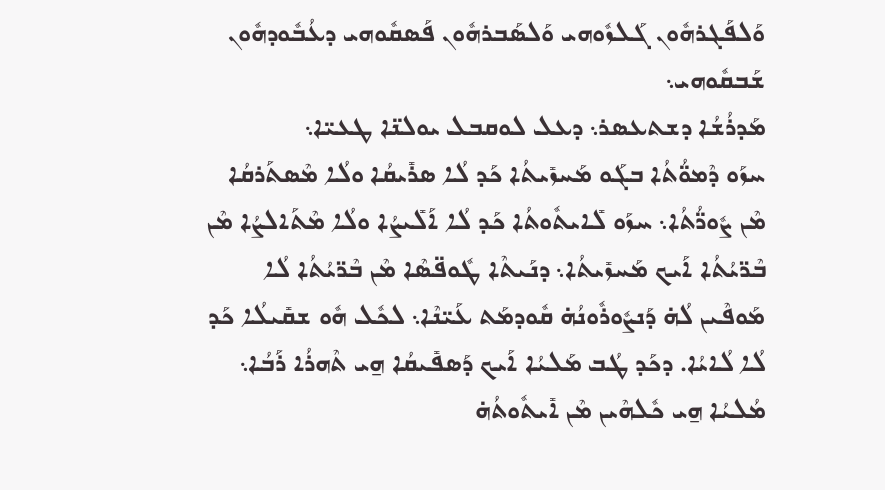ܘܰܠܦܰܓܪܗܽܘܢ ܓܰܠܙܽܘܗܝ ܘܰܠܣܰܒܪܗܽܘܢ ܦܰܣܩܽܘܗܝ ܕܥܳܒܽܘܕܗܽܘܢ ܫܰܒܩܽܘܗܝ܆
ܡܰܕܪܳܫܳܐ ܕܫܬܥܣܪ܆ ܕܥܠ ܠܘܩܒܠ ܝܘܠܢ̈ܐ ܛܥܝ̈ܐ܆
ܚܙܰܘ ܕܶܡܘ̈ܳܬܳܐ ܒܓܰܘ ܡܰܚܙܺܝܬܳܐ ܟܰܕ ܠܳܐ ܣܪܺܝܩܳܐ ܘܠܳܐ ܡܶܣܬܰܪܩܳܐ ܡܶܢ ܨܽܘܪ̈ܳܬܳܐ܆ ܚܙܰܘ ܠܺܐܝܬܽܘܬܳܐ ܟܰܕ ܠܳܐ ܐܰܠܺܝܨܳܐ ܘܠܳܐ ܡܶܬܰܐܠܨܳܐ ܡܶܢ ܒܶܪ̈ܝܳܬܳܐ ܐܰܝܟ ܡܰܚܙܺܝܬܳܐ܆ ܕܢܰܝܬܶܐ ܛܽܘܦ̈ܣܶܐ ܡܶܢ ܒܶܪ̈ܝܳܬܳܐ ܠܳܐ ܡܰܘܦܶܝܢ ܠܳܗ̇ ܕܰܢܨܽܘܪܽܘܢܳܗ̇ ܩܽܘܕܡܰܬ ܥܰܝ̈ܢܶܐ܆ ܠܟܽܠ ܗܽܘ ܫܩܺܝܠܳܐ ܟܰܕ ܠܳܐ ܠܳܐܝܳܐ. ܕܟܰܕ ܛܳܒ ܡܰܠܝܳܐ ܐܰܝܟ ܕܰܣܦܺܝܩܳܐ ܗ̱ܝ ܬܶܗܪܳܐ ܪܰܒܳܐ܆ ܡܳܠܝܳܐ ܗ̱ܝ ܟܽܠܗܶܝܢ ܡܶܢ ܐܺܝܬܽܘܬܳܗ̇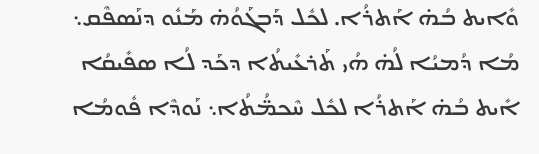ܘܺܐܝܬ ܒܳܗ̇ ܐܰܬܪܳܐ. ܠܟܽܠ ܕܰܒܓܰܘܳܗ̇ ܡܰܢܽܘ ܕܢܰܣܦܶܩ܆ ܡܳܐ ܕܳܡܝܳܐ ܠܳܗ̇ ܗܳܝ ܬܰܪܥܺܝܬܳܐ ܕܟܰܕ ܠܳܐ ܣܦܺܝܩܳܐ ܐܺܝܬ ܒܳܗ̇ ܐܰܬܪܳܐ ܠܟܽܠ ܚܶܟܡ̈ܳܬܳܐ܆ ܢܰܘܕܶܐ ܦܽܘܡܳܐ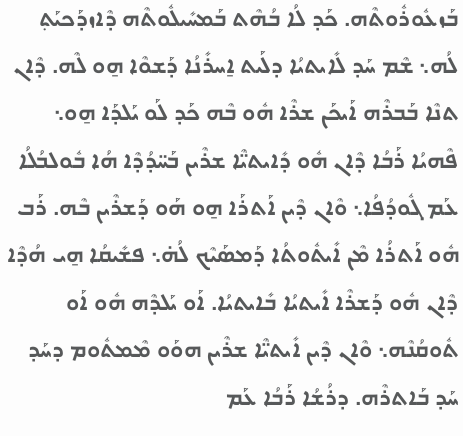ܒܰܙܥܽܘܪܽܘܬܶܗ. ܟܰܕ ܠܳܐ ܒܳܗܶܬ ܒܰܡܚܺܝܠܽܘܬܶܗ ܕܶܐܙܕܰܟܝܰܬ݂ ܠܳܗ܆ ܫܶܡ ܚܰܕ ܠܺܐܝܬܝܳܐ ܕܠܰܝܬ ܐ̱ܚܪܺܢܳܐ ܕܰܫܘܶܐ ܗ̱ܘ ܠܶܗ. ܕܶܐܢ ܬܢܶܐ ܒܰܒܪܶܗ ܐܰܝܟܰܢ ܫܪܶܐ ܗܽܘ ܒܶܗ ܟܰܕ ܠܰܘ ܝܰܠܕܰܐ ܗ̱ܘ܆ ܦܶܗܝܳܐ ܪܰܒܳܐ ܕܶܐܢ ܗܽܘ ܕܺܐܝܬܝ̈ܶܐ ܫܪܶܝܢ ܒܰܚ̈ܕܳܕܶܐ ܗܳܐ ܒܽܘܠܒܳܠܳܐ ܥܰܡ ܓܽܘܕܳܦܳܐ܆ ܘܶܐܢ ܕܶܝܢ ܐܰܬܪܰܐ ܗ̱ܘ ܗܰܘ ܕܰܫܪܶܝܢ ܒܶܗ. ܪܰܒ ܗܽܘ ܐܰܬܪܳܐ ܡܶܢ ܐܺܝܬܽܘܬܳܐ ܕܰܡܣܰܝܶܟ ܠܳܗ̇܆ ܦܫܺܝܩܳܐ ܗ̱ܝ ܗܳܕܶܐ ܕܶܐܢ ܗܽܘ ܕܰܫܪܶܐ ܐܺܝܬܝܳܐ ܒܺܐܝܬܝܳܐ. ܐܰܘ ܝܰܠܕܶܗ ܗܽܘ ܐܰܘ ܬܽܘܩܳܢܶܗ܆ ܘܶܐܢ ܕܶܝܢ ܐܺܝܬܝ̈ܶܐ ܫܪܶܝܢ ܗܘܰܘ ܡܶܡܬܽܘܡ ܕܚܰܕ ܚܰܕ ܒܰܐܬܪܶܗ. ܕܪܳܫܳܐ ܪܰܒܳܐ ܥܰܡ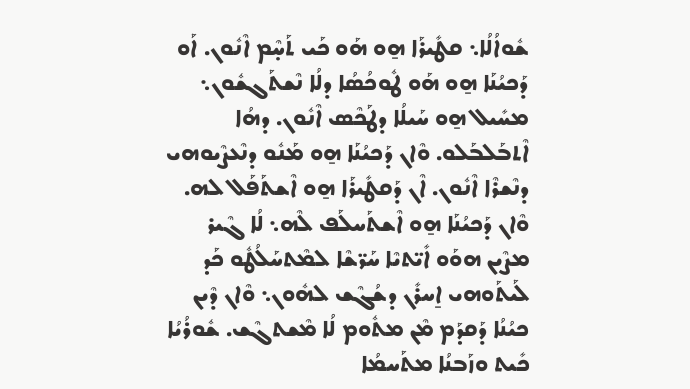ܫܽܘܐܳܠܳܐ܆ ܩܛܺܝܪܰܐ ܗ̱ܘ ܗܰܘ ܟܰܝ ܬܰܚ̣ܶܡ ܐܶܢܽܘܢ. ܐܰܘ ܕܰܟܝܳܢܰܐ ܗ̱ܘ ܗܰܘ ܛܽܘܟܳܣܳܐ ܕܠܳܐ ܢܶܫܬܰܓܫܽܘܢ܆ ܡܚܺܝܠ ܗ̱ܘ ܚܰܝܠܳܐ ܕܛܰܟܶܣ ܐܶܢܽܘܢ. ܕܗܳܐ ܐܶܬܒܰܠܒܰܠܘ. ܘܶܐܢ ܕܰܟܝܳܢܰܐ ܗ̱ܘ ܡܰܢܽܘ ܕܢܶܥܨܶܝܘܗܝ ܕܢܶܫܪܶܐ ܐܶܢܽܘܢ. ܐܶܢ ܕܰܩܛܺܝܪܰܐ ܗ̱ܘ ܐܶܫܬܰܦܰܠ ܠܗ. ܘܶܐܢ ܕܰܟܝܳܢܰܐ ܗ̱ܘ ܐܶܫܬܰܚܠܰܦ ܠܶܗ܆ ܠܳܐ ܓܶܝܪ ܡܨܶܝܢ ܗܘܰܘ ܐܺܝ̈ܬܝܶܐ ܚܰܪ̈ܫܶܐ ܠܡܶܬܚܰܠܳܛܽܘ ܟܰܕ ܠܰܝܬܰܘܗܝ ܐ̱ܚܪܺܢ ܕܫܳܓܶܫ ܠܗܽܘܢ܆ ܘܶܐܢ ܕܶܝܢ ܟܝܳܢܳܐ ܕܰܩܕܰܡ ܡܶܢ ܡܬܽܘܡ ܠܳܐ ܡܶܫܬܓܶܫ. ܫܽܘܪܳܝܳܐ ܟܺܝܬ ܘܙܰܒܢܳܐ ܡܬܰܚܡܳܐ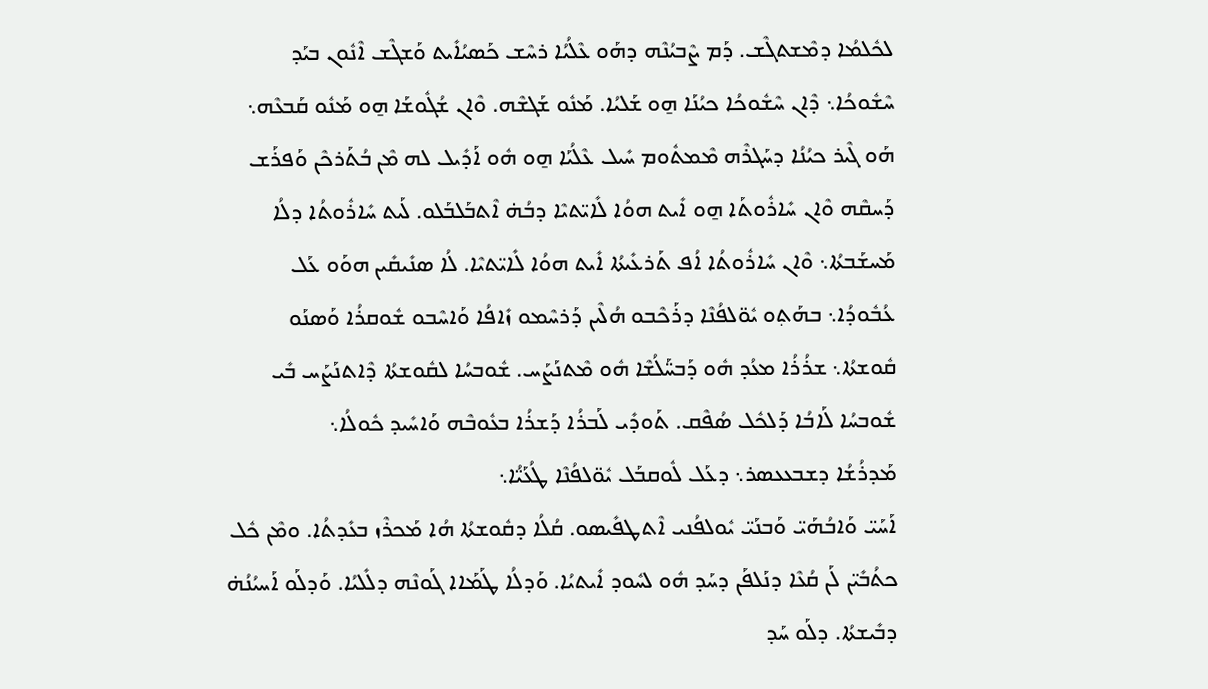ܠܟܽܠܡܳܐ ܕܡܶܫܬܓܶܫ. ܕܰܡ ܨܶܒܝܳܢܶܗ ܕܗܰܘ ܥܶܠܳܝܳܐ ܪܚܶܫ ܟܰܣܝܳܐܺܝܬ ܘܰܫܓܶܫ ܐܶܢܽܘܢ ܒܝܰܕ ܚܶܫܽܘܟܳܐ܆ ܕܶܐܢ ܚܶܫܽܘܟܳܐ ܟܝܳܢܰܐ ܗ̱ܘ ܫܰܠܝܳܐ. ܡܰܢܽܘ ܫܰܓܫܶܗ. ܘܶܐܢ ܫܳܓܽܘܫܰܐ ܗ̱ܘ ܡܰܢܽܘ ܩܰܒܥܶܗ܆ ܗܰܘ ܓܶܝܪ ܟܝܳܢܳܐ ܕܚܰܓܪܶܗ ܡܶܡܬܽܘܡ ܚܺܝܠ ܥܶܠܳܝܰܐ ܗ̱ܘ ܗܽܘ ܐܰܕܺܝܠ ܠܗ ܡܶܢ ܒܳܬܰܪܟܶܢ ܘܰܦܪܰܫ ܕܰܚܩܶܗ ܘܶܐܢ ܚܺܐܪܽܘܬܰܐ ܗ̱ܘ ܐܺܝܬ ܗܘܳܐ ܠܺܐܝ̈ܬܝܶܐ ܕܒܳܗ̇ ܐܶܬܒܰܠܒܰܠܘ. ܠܰܝܬ ܚܺܐܪܽܘܬܳܐ ܕܠܳܐ ܡܰܚܫܰܒܬܳܐ܆ ܘܶܐܢ ܚܺܐܪܽܘܬܳܐ ܐܳܦ ܬܰܪܥܺܝܬܳܐ ܐܺܝܬ ܗܘܳܐ ܠܺܐܝ̈ܬܝܶܐ. ܠܳܐ ܣܢܺܝܩܺܝܢ ܗܘܰܘ ܥܰܠ ܥܳܒܽܘܕܳܐ܆ ܒܗܰܬ݂ܘ ܝܽܘ̈ܠܦܳܢܶܐ ܕܪܰܟܶܒܘ ܗܳܠܶܝܢ ܕܰܪܚܶܡܘ ܙܺܐܦܳܐ ܘܰܐܚܶܒܘ ܫܽܘܩܪܳܐ ܘܰܣܢܰܘ ܩܽܘܫܬܳܐ܆ ܫܪܳܪܳܐ ܡܥܳܕ ܗܽܘ ܕܰܒܚ̈ܰܠܳܫܶܐ ܗܽܘ ܡܶܬܢܰܨܰܚ. ܫܽܘܒܚܳܐ ܠܩܽܘܫܬܳܐ ܕܶܐܬܢܰܨܰܚ ܒܺܝ ܫܽܘܒܚܳܐ ܠܰܐܒܳܐ ܕܰܠܟܽܠ ܣܳܦܶܩ. ܬܰܘܕܺܝ ܠܰܒܪܳܐ ܕܰܫܪܳܐ ܒܥܽܘܒܶܗ ܘܰܐܚܺܝܕ ܟܽܘܠܳܐ܆
ܡܰܕܪܳܫܳܐ ܕܫܒܥܥܣܪ܆ ܕܥܰܠ ܠܽܘܩܒܰܠ ܝܽܘ̈ܠܦܳܢܶܐ ܛܳܥܰܝ̈ܳܐ܆
ܐܰܚܰܝ̈ ܘܰܐܒܳܗܰܝ̈ ܘܰܒܢܰܝ̈ ܝܽܘܠܦܳܢܝ ܐܶܬܛܦܺܝܣܘ. ܩܳܠܳܐ ܕܩܽܘܫܬܳܐ ܗܳܐ ܡܰܟܪܶܙ ܒܥܺܕܬܳܐ. ܘܡܶܢ ܟܽܠ ܟܬܳܒܺܝ̈ܢ ܠܰܢ ܩܳܥܶܐ ܕܢܰܠܦܰܢ ܕܚܰܕ ܗܽܘ ܠܚܽܘܕ ܐܺܝܬܝܳܐ. ܘܰܕܠܳܐ ܛܰܡܰܐܐ ܓܰܘܢܶܗ ܕܠܺܠܝܳܐ. ܘܰܕܠܰܘ ܐܰܚܝܳܢܳܗ̇ ܕܒܺܝܫܬܳܐ. ܕܠܰܘ ܚܰܕ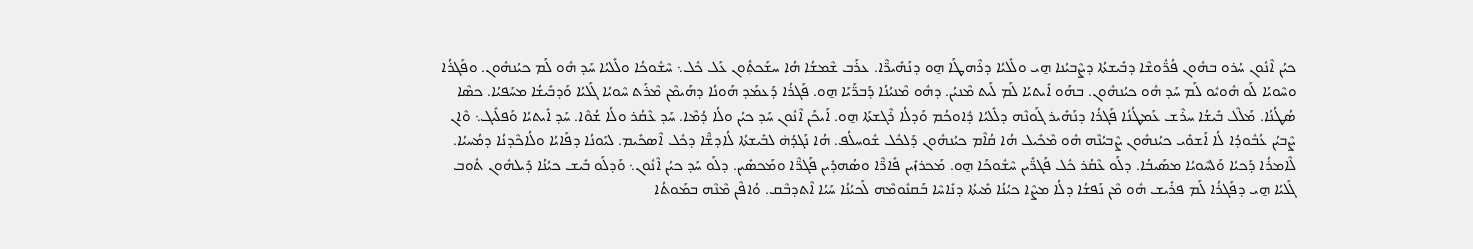ܟܝܳܢ ܐܶܢܽܘܢ ܚܳܪܘ ܒܗܽܘܢ ܦܳܪ̈ܽܘܫܶܐ ܕܒܺܝܫܬܳܐ ܕܨܶܒܝܳܢܐ ܗ̱ܝ ܘܠܺܠܝܳܐ ܕܪܶܗܛܰܐ ܗ̱ܘ ܕܢܰܗܺܝܪ̈ܶܐ. ܥܪܰܒ ܫܶܡܫܳܐ ܗܳܐ ܚܫܰܟܬ݂ܽܘܢ ܥܰܠ ܟܽܠ܆ ܚܶܫܽܘܟܳܐ ܘܠܺܠܝܳܐ ܚܰܕ ܗܽܘ ܠܰܡ ܟܝܳܢܗܽܘܢ. ܘܦܰܓܪܳܐ ܘܚܶܘܝܳܐ ܠܰܘ ܗܽܘܝܽܘ ܠܰܡ ܚܰܕ ܗܽܘ ܟܝܳܢܗܽܘܢ. ܒܗܰܘ ܐܺܝܬܝܳܐ ܠܰܡ ܠܰܝܬ ܡܶܢܝܳܢ. ܕܗܽܘ ܡܶܢܝܳܢܳܐ ܕܰܒܪ̈ܰܝܰܐ ܗ̱ܘ. ܦܰܓܪܳܐ ܕܰܥܡܰܕ ܗܰܘܢܳܐ ܕܗܰܝܡܶܢ ܡܶܪܰܬ ܚܶܘܝܳܐ ܓܰܠܝܳܐ ܘܰܕܒܺܝܫܳܐ ܡܚܰܦܝܳܐ. ܟܣܶܐ ܣܳܛܳܢܳܐ. ܡܰܠܶܠ ܒܺܝܫܳܐ ܚܪܶܫ ܥܰܡܛܳܢܳܐ ܦܰܓܪܳܐ ܕܢܰܗܺܝܪ ܓܰܘܢܶܗ ܕܠܺܠܝܳܐ ܕܽܐܘܟܳܡ ܘܰܕܠܳܐ ܪܶܓܫܬܰܐ ܗ̱ܘ. ܐܰܝܟܰܢ ܐܶܢܽܘܢ ܚܰܕ ܟܝܳܢ ܘܠܳܐ ܕܳܡܶܐ. ܚܰܕ ܥܶܩܳܪ ܘܠܳܐ ܫܳܘܶܐ. ܚܰܕ ܐܺܝܬܝܳܐ ܘܰܦܠܺܝܓ܆ ܘܶܐܢ ܨܶܒܝܳܢ ܥܳܒܽܘܕܳܐ ܠܳܐ ܐܰܫܘܺܝ ܟܝܳܢܗܽܘܢ ܨܶܒܝܳܢܶܗ ܗܽܘ ܡܶܟܺܝܠ ܗܳܐ ܩܳܐܶܡ ܟܝܳܢܗܽܘܢ ܕܰܠܟܽܠ ܫܽܘܚܠܳܦ. ܗܳܐ ܢܰܓܕܳܗ̇ ܠܒܺܝܫܬܳܐ ܠܳܐܕܫ̈ܶܐ ܕܟܽܠ ܐܶܣܟܺܝܡ. ܠܝܰܘܢܳܐ ܕܦܰܐܝܳܐ ܘܠܳܐܟܶܕܢܳܐ ܕܡܳܚܝܳܐ. ܠܶܐܡܪܳܐ ܕܰܟܝܳܐ ܘܰܠܚܶܘܝܳܐ ܡܣܰܝܒܳܐ. ܕܠܰܘ ܥܶܩܳܪ ܟܽܠ ܦܰܓܪ̈ܺܝܢ ܚܶܫܽܘܟܰܐ ܗ̱ܘ. ܡܰܟܪܙܺܝܢ ܦܺܐܪ̈ܶܐ ܘܣܳܗܕܺܝܢ ܦܰܓܪ̈ܶܐ ܘܡܰܟܣܺܝܢ. ܕܠܰܘ ܚܰܕ ܟܝܳܢ ܐܶܢܽܘܢ܆ ܘܰܕܠܰܘ ܒܺܝܫ ܟܝܳܢܳܐ ܕܺܝܠܗܽܘܢ ܬܽܘܒ ܓܰܠܝܳܐ ܗ̱ܝ ܕܦܰܓܪܳܐ ܠܰܡ ܦܪܺܝܫ ܗܽܘ ܡܶܢ ܢܰܦܫܳܐ ܕܠܳܐ ܡܨܶܐ ܟܝܳܢܳܐ ܡܺܝܬܳܐ ܕܢܺܐܚܶܐ ܒܰܩܢܽܘܡܶܗ ܠܰܟܝܳܢܳܐ ܚܰܝܳܐ ܐܶܬܕܒܶܩ. ܘܳܐܦܶܢ ܡܶܢܶܗ ܒܡܰܘܬܳܐ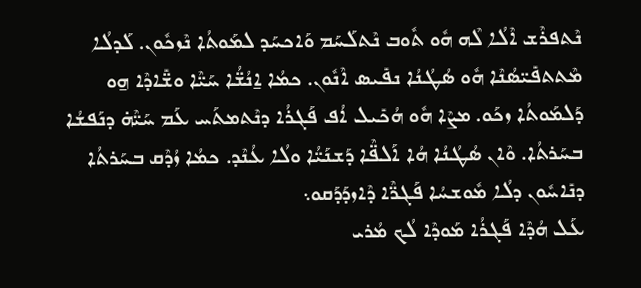ܢܶܬܦܪܶܫ ܐܶܠܳܐ ܠܶܗ ܗܽܘ ܬܽܘܒ ܢܶܬܠܰܚܰܡ ܘܰܐܟܚܰܕ ܠܡܰܘܬܳܐ ܢܶܙܟܽܘܢ. ܠܰܕܠܳܐ ܡܶܬܬܦܺܝ̈ܣܳܢܶܐ ܗܽܘ ܣܳܛܳܢܳܐ ܢܦܺܝܤ ܐܶܢܽܘܢ. ܟܡܳܐ ܐ̱ܢܳܫ̈ܳܐ ܚܰܝ̈ܶܐ ܘܫ̈ܺܐܕܶܐ ܗ̱ܘ ܕܰܠܡܰܘܬܳܐ ܙܟܰܘ. ܡܨܶܐ ܗܽܘ ܗܳܟܺܝܠ ܐܳܦ ܦܰܓܪܳܐ ܕܢܶܬܡܬܰܚ ܥܰܡ ܚܰܝ̈ܶܗ̇ ܕܢܰܦܫܳܐ ܒܚܰܪܬܳܐ. ܘܶܐܢ ܣܳܛܳܢܳܐ ܗܳܐ ܐܰܠܦ̈ܶܐ ܕܰܫܢܰܝ̈ܳܐ ܘܠܳܐ ܥܳܢܶܕ. ܟܡܳܐ ܙܳܕܶܩ ܒܚܰܪܬܳܐ ܕܢܺܐܚܽܘܢ ܕܠܳܐ ܡܽܘܫܚܳܐ ܦܰܓܪ̈ܶܐ ܕܶܐܙܕܰܕܰܩܘ܆
ܥܰܠ ܗܳܕܶܐ ܦܰܓܪܳܐ ܡܰܘܕܶܐ ܠܳܟ ܡܳܪܝ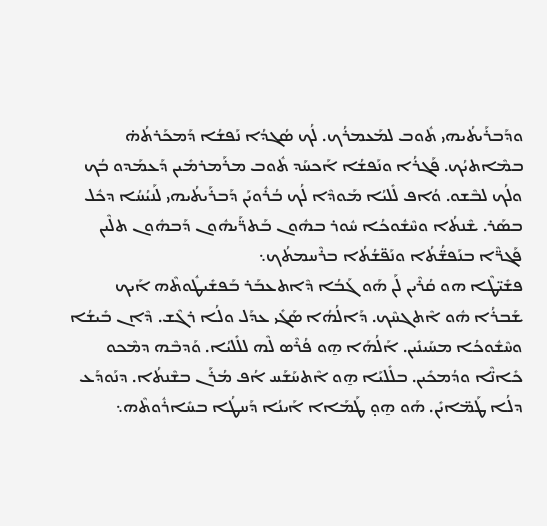ܘܕܰܒܪܰܝܬܳܝܗܝ ܬܽܘܒ ܠܡܰܥܡܪܳܟ. ܠܳܟ ܣܳܓܕܳܐ ܢܰܦܫܳܐ ܕܰܡܟܰܪܬܳܗ̇ ܒܡܶܐܬܝܳܟ. ܦܰܓܪܳܐ ܘܢܰܦܫܳܐ ܐܰܟܚܰܕ ܬܽܘܒ ܡܪܰܡܪܡܺܝܢ ܕܰܥܡܰܕܘ ܒܳܟ ܘܠܳܟ ܠܒܶܫܘ. ܘܳܐܦ ܠܺܠܝܳܐ ܡܰܘܕܶܐ ܠܳܟ ܒܳܪܽܘܝܰܢ ܕܰܒܪܰܝܬܳܝܗܝ ܠܰܢܝܳܚܳܐ ܕܟܽܠ ܒܣܰܪ. ܫܶܢܬܳܐ ܘܚܶܫܽܘܟܳܐ ܚܽܘܪ ܒܗܽܘܢ ܒܰܬܪ̈ܰܝܗܽܘܢ ܕܰܒܗܽܘܢ ܬܠܶܝܢ ܦܰܓܪ̈ܶܐ ܒܢܰܦܫ̈ܳܬܳܐ ܘܢܰܦ̈ܫܳܬܳܐ ܒܪܶܚܡܬܳܟ܆
ܦܫܺܝ̈ܛܶܐ ܗܘ ܩܳܪܶܝܢ ܠܰܢ ܗܰܘ ܓܰܒܳܐ ܕܶܐܬܥܒܰܪ ܒܰܦܫܺܝܛܽܘܬܶܗ ܐܰܝܟ ܫܰܒܪܳܐ ܗܽܘ ܐܶܬܓܚܶܟ. ܕܰܐܠܳܗܳܐ ܣܰܓܺܝ ܥܕܰܠ ܘܠܳܐ ܪܓܶܫ. ܕܶܐܢ ܒܺܝܫܳܐ ܘܚܶܫܽܘܟܳܐ ܡܚܰܝܢܺܝܢ. ܐܰܠܳܗܰܐ ܗ̱ܘ ܦܳܪܶܣ ܠܶܗ ܠܠܺܠܝܳܐ. ܘܰܕܒܶܗ ܕܡܶܟܘ ܟܺܐܢ̈ܶܐ ܘܕܳܡܟܺܝܢ. ܒܠܺܠܝܰܐ ܗ̱ܘ ܐܶܬܚܰܫܰܚ ܐܳܦ ܡܳܪܰܢ ܒܫܶܢܬܳܐ. ܕܢܰܘܕܰܥ ܕܠܳܐ ܛܰܡ̈ܐܝܺܢ. ܗܰܘ ܗ̱ܘ̣ ܛܰܡܰܐܐ ܐܰܝܢܳܐ ܕܰܚܛܳܐ ܒܚܺܐܪܽܘܬܶܗ܆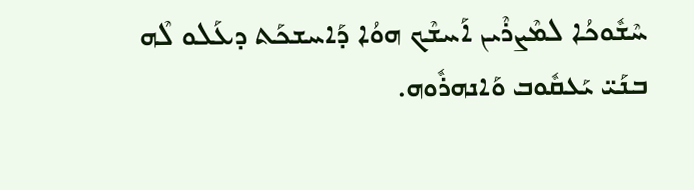ܚܶܫܽܘܟܳܐ ܠܡܶܨܪܶܝܢ ܐܰܚܫܶܟ ܗܘܳܐ ܕܰܐܚܫܟܰܬ ܕܥܰܠܘ ܠܶܗ ܒܢܰܝ̈ ܝܰܥܩܽܘܒ ܘܰܐܢܗܪܽܘܗ.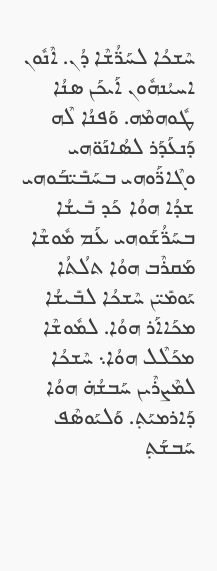ܚܶܫܟܳܐ ܠܚܰܪ̈ܳܫܶܐ ܕܳܢ. ܐܶܢܽܘܢ ܐܚܝܳܢܗܽܘܢ ܐܰܝܟܰܢ ܣܢܳܐ ܛܽܘܗܡܶܗ. ܘܰܦܢܳܐ ܠܶܗ ܕܰܢܥܰܕܰܪ ܠܣܳܐܢܰܘ̈ܗܝ ܘܓܶܐܪ̈ܰܘܗܝ ܒܚܰܒܺܝ̈ܒܰܘܗܝ ܫܕܳܐ ܗܘܳܐ ܟܰܕ ܒܺܝܫܳܐ ܒܚܰܪ̈ܳܫܰܘܗܝ ܥܰܡ ܡܽܘܫܶܐ ܡܰܩܪܶܒ ܗܘܳܐ ܬܠܳܬܳܐ ܝܰܘܡܺܝ̈ܢ ܚܶܫܟܳܐ ܠܒܺܝܫܳܐ ܡܟܰܐܐܰܪ ܗܘܳܐ. ܠܡܽܘܫܶܐ ܡܟܰܠܶܠ ܗܘܳܐ܆ ܚܶܫܟܳܐ ܠܡܶܨܪܶܝܢ ܚܰܒܫܳܗ̇ ܗܘܳܐ ܕܰܐܪܡܝܰܬ݂. ܘܰܠܝܰܘܣܶܦ ܚܰܒܫܰܬ݂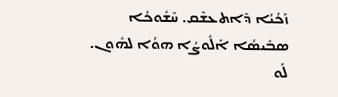ܙܰܟܳܝܳܐ ܕܶܐܬܥܫܶܩ. ܚܶܫܽܘܟܳܐ ܣܒܺܝܣܳܐ ܐܰܠܽܘܨܳܐ ܗܘܳܐ ܠܗܽܘܢ. ܠܰܘ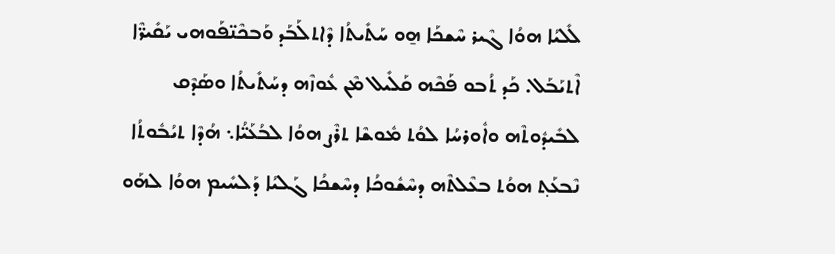ܠܺܠܝܳܐ ܗܘܳܐ ܓܶܝܪ ܚܶܫܟܰܐ ܗ̱ܘ ܚܰܬܺܝܬܳܐ ܕܶܐܬܠܰܒܰܕ ܘܰܒܟܶܢ̈ܦܰܘܗܝ ܝܰܩܺܝܪ̈ܶܐ ܐܶܬܝܰܒܰܠ. ܟܰܕ ܬܳܒܘ ܦܰܟܶܗ ܩܰܠܺܝܠ ܡܶܢ ܥܽܘܙܶܗ ܕܚܰܬܺܝܬܳܐ ܘܣܰܕܶܩ ܠܒܺܝܕܽܘܬܶܗ ܘܐܽܘܪܚܳܐ ܠܘܳܬ ܡܽܘܫܶܐ ܬܪܶܨ ܗܘܳܐ ܠܒܳܥܰܝ̈ܳܐ܆ ܗܳܕܶܐ ܬܝܳܒܽܘܬܳܐ ܢܶܒܥܰܬ݂ ܗܘܳܬ ܒܥܶܠܬܶܗ ܕܚܶܫܽܘܟܳܐ ܕܚܶܫܟܳܐ ܓܰܠܝܳܐ ܕܰܠܚܺܝܡ ܗܘܳܐ ܠܗܰܘ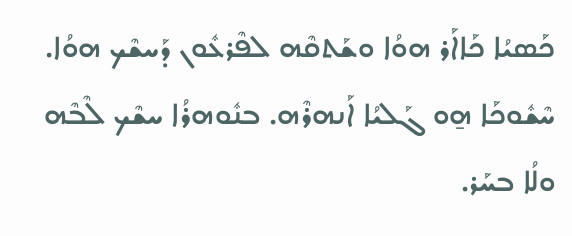ܟܰܣܝܳܐ ܟܰܐܐܰܪ ܗܘܳܐ ܘܫܰܬܩܶܗ ܠܦܶܪܥܽܘܢ ܕܰܚܫܶܟ ܗܘܳܐ. ܚܶܫܽܘܟܰܐ ܗ̱ܘ ܓܰܠܝܳܐ ܐܰܢܗܪܶܗ. ܒܢܽܘܗܪܳܐ ܚܫܶܟ ܠܶܒܶܗ ܘܠܳܐ ܒܚܰܪ.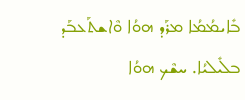ܒܺܐܝܡܳܡܳܐ ܡܪܰܕ ܗܘܳܐ ܘܶܐܫܬܰܥܒܰܕ ܒܠܺܝܠܝܳܐ. ܚܫܶܟ ܗܘܳܐ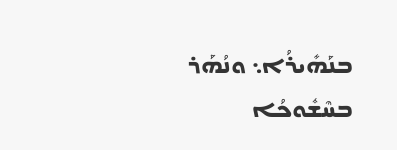ܒܢܰܗܺܝܪܳܐ܆ ܘܢܳܗܰܪ ܒܚܶܫܽܘܟܳܐ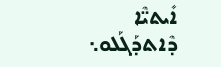ܐܺܝܬܝ̈ܶܐ ܕܶܐܬܕܰܓܰܠܘ܆